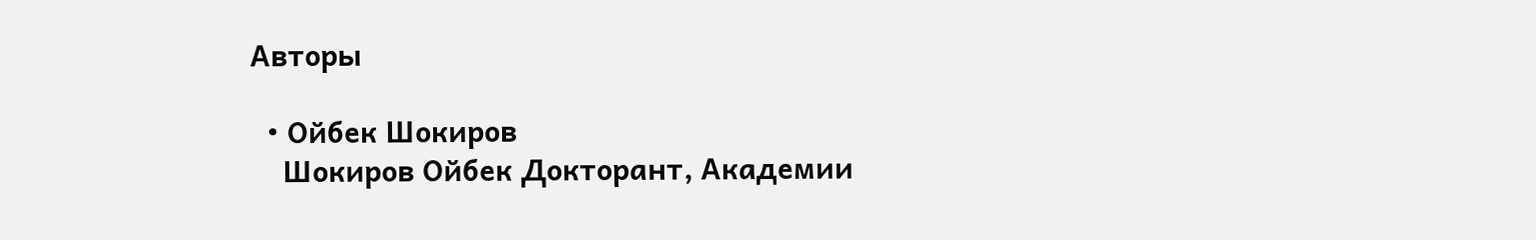Авторы

  • Ойбек Шокиров
    Шокиров Ойбек Докторант, Академии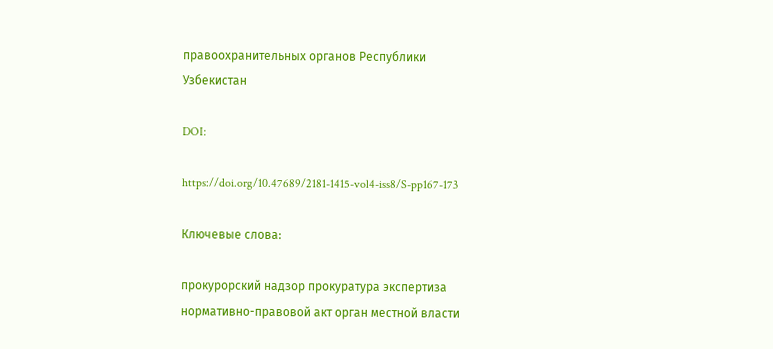правоохранительных органов Республики Узбекистан

DOI:

https://doi.org/10.47689/2181-1415-vol4-iss8/S-pp167-173

Ключевые слова:

прокурорский надзор прокуратура экспертиза нормативно-правовой акт орган местной власти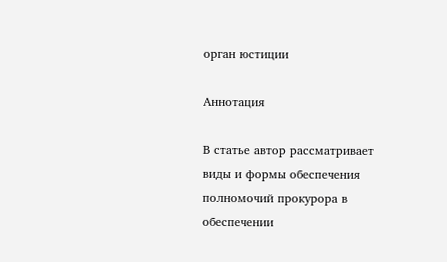орган юстиции

Аннотация

В статье автор рассматривает виды и формы обеспечения полномочий прокурора в обеспечении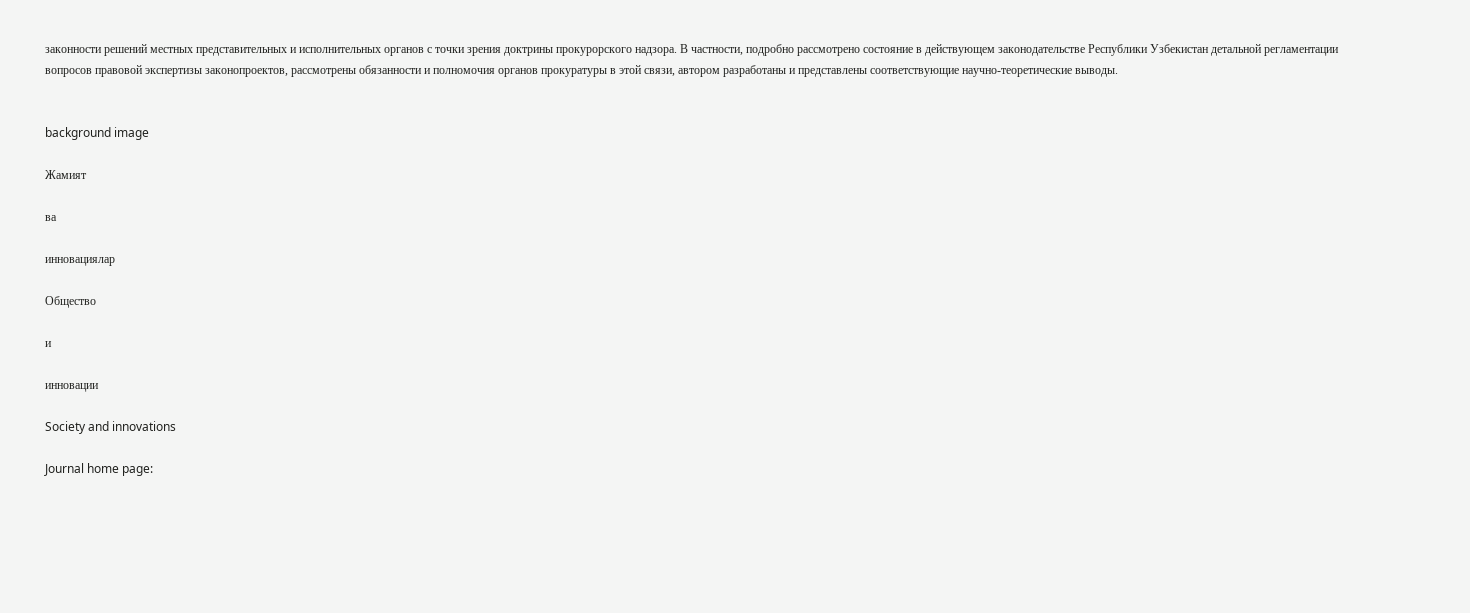законности решений местных представительных и исполнительных органов с точки зрения доктрины прокурорского надзора. В частности, подробно рассмотрено состояние в действующем законодательстве Республики Узбекистан детальной регламентации вопросов правовой экспертизы законопроектов, рассмотрены обязанности и полномочия органов прокуратуры в этой связи, автором разработаны и представлены соответствующие научно-теоретические выводы.


background image

Жамият

ва

инновациялар

Общество

и

инновации

Society and innovations

Journal home page: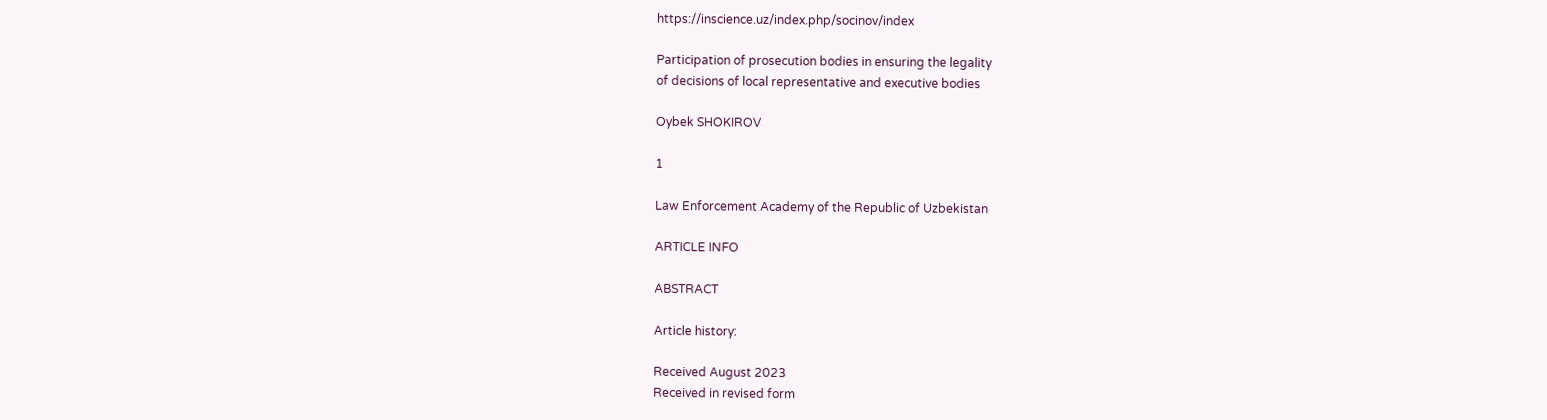https://inscience.uz/index.php/socinov/index

Participation of prosecution bodies in ensuring the legality
of decisions of local representative and executive bodies

Oybek SHOKIROV

1

Law Enforcement Academy of the Republic of Uzbekistan

ARTICLE INFO

ABSTRACT

Article history:

Received August 2023
Received in revised form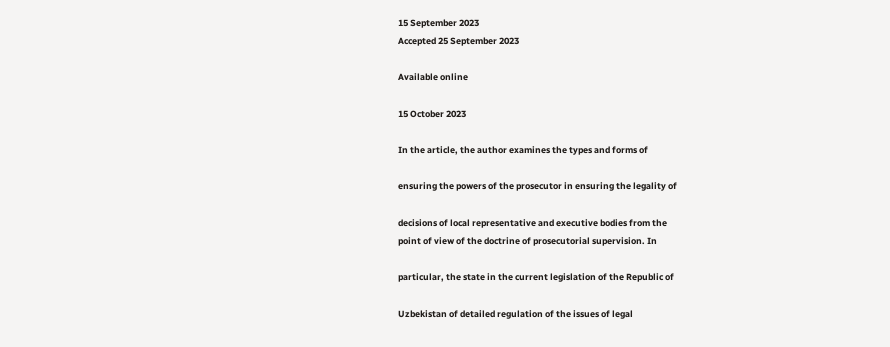15 September 2023
Accepted 25 September 2023

Available online

15 October 2023

In the article, the author examines the types and forms of

ensuring the powers of the prosecutor in ensuring the legality of

decisions of local representative and executive bodies from the
point of view of the doctrine of prosecutorial supervision. In

particular, the state in the current legislation of the Republic of

Uzbekistan of detailed regulation of the issues of legal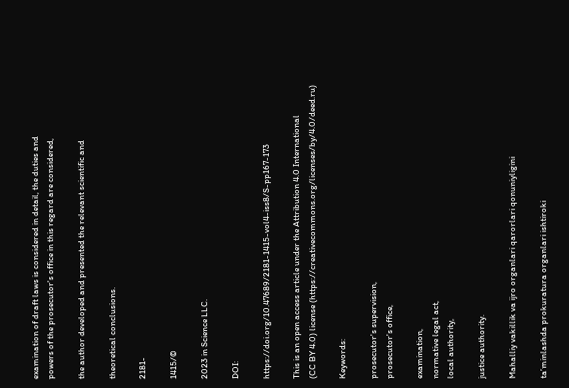examination of draft laws is considered in detail, the duties and
powers of the prosecutor's office in this regard are considered,

the author developed and presented the relevant scientific and

theoretical conclusions.

2181-

1415/©

2023 in Science LLC.

DOI:

https://doi.org/10.47689/2181-1415-vol4-iss8/S-pp167-173

This is an open access article under the Attribution 4.0 International
(CC BY 4.0) license (https://creativecommons.org/licenses/by/4.0/deed.ru)

Keywords:

prosecutor's supervision,
prosecutor's office,

examination,
normative legal act,
local authority,

justice authority.

Mahalliy vakillik va ijro organlari qarorlari qonuniyligini

taʼminlashda prokuratura organlari ishtiroki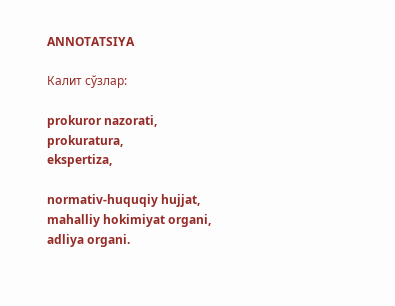ANNOTATSIYA

Калит сўзлар:

prokuror nazorati,
prokuratura,
ekspertiza,

normativ-huquqiy hujjat,
mahalliy hokimiyat organi,
adliya organi.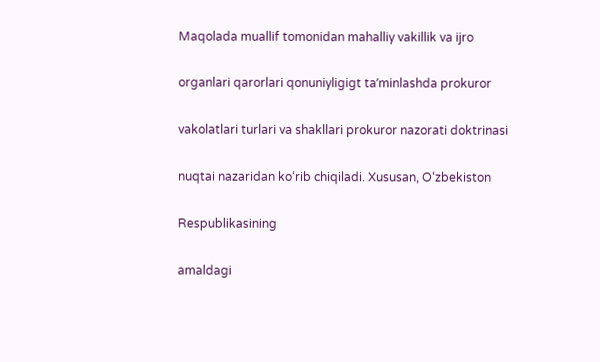Maqolada muallif tomonidan mahalliy vakillik va ijro

organlari qarorlari qonuniyligigt taʼminlashda prokuror

vakolatlari turlari va shakllari prokuror nazorati doktrinasi

nuqtai nazaridan ko‘rib chiqiladi. Xususan, O‘zbekiston

Respublikasining

amaldagi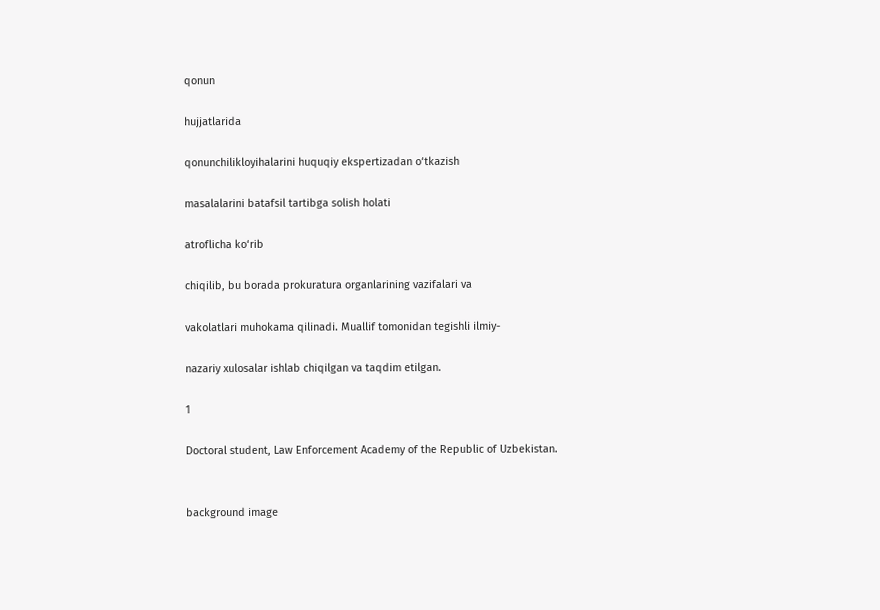qonun

hujjatlarida

qonunchilikloyihalarini huquqiy ekspertizadan o‘tkazish

masalalarini batafsil tartibga solish holati

atroflicha ko‘rib

chiqilib, bu borada prokuratura organlarining vazifalari va

vakolatlari muhokama qilinadi. Muallif tomonidan tegishli ilmiy-

nazariy xulosalar ishlab chiqilgan va taqdim etilgan.

1

Doctoral student, Law Enforcement Academy of the Republic of Uzbekistan.


background image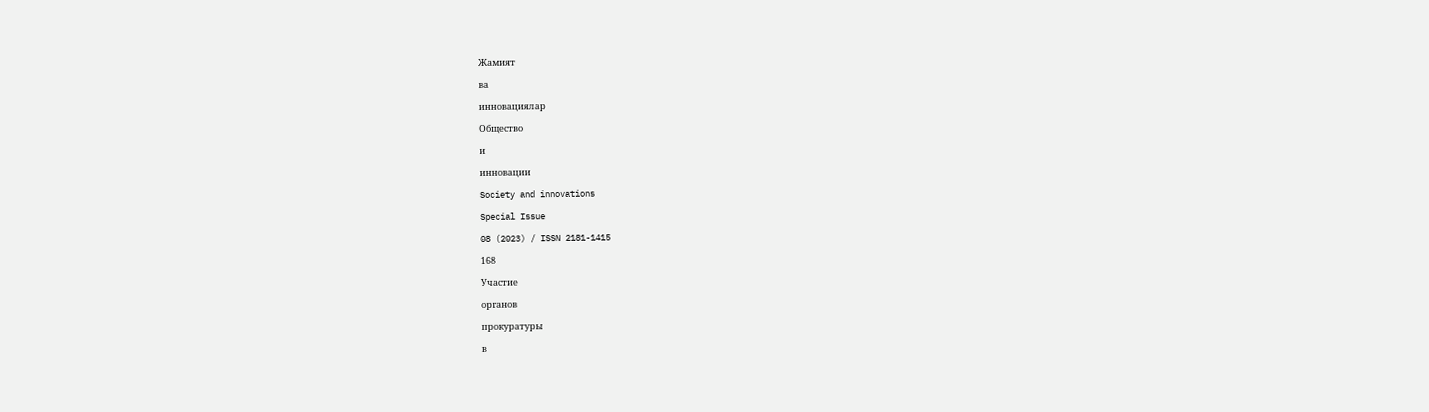Жамият

ва

инновациялар

Общество

и

инновации

Society and innovations

Special Issue

08 (2023) / ISSN 2181-1415

168

Участие

органов

прокуратуры

в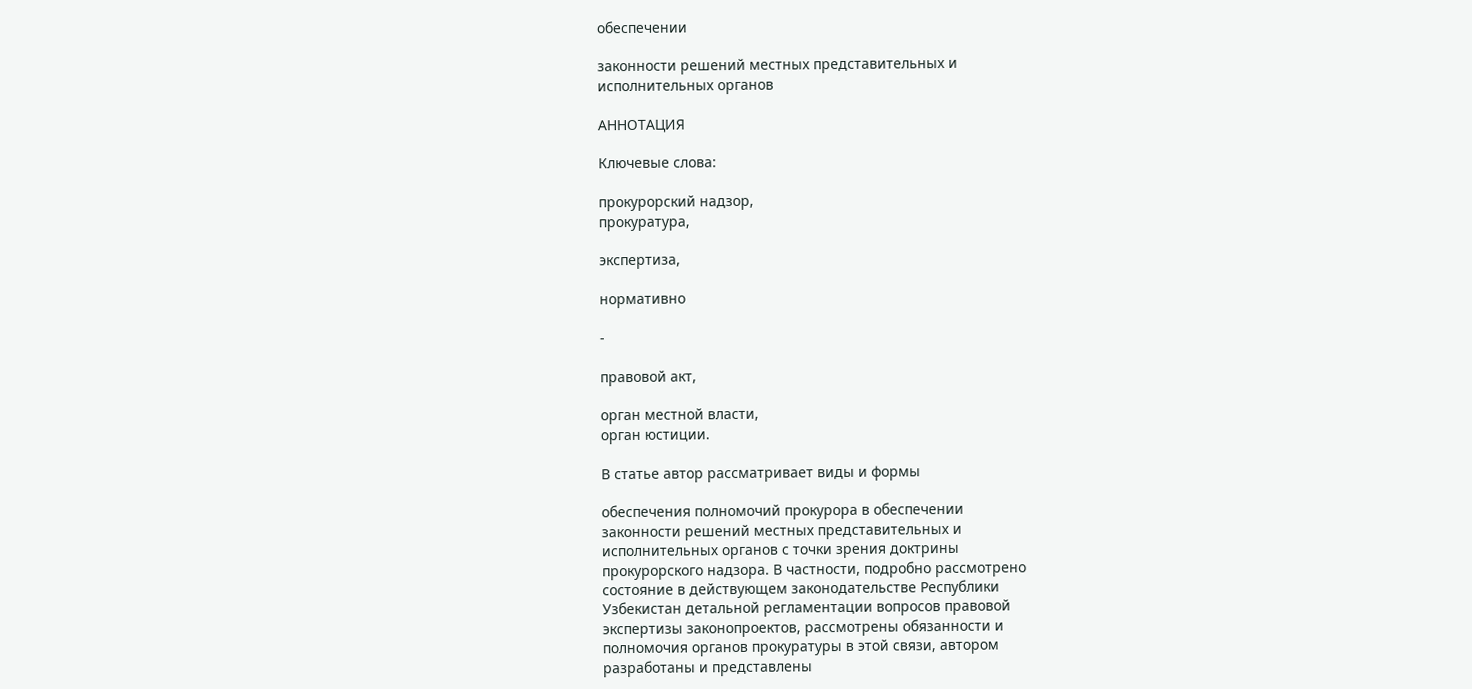обеспечении

законности решений местных представительных и
исполнительных органов

АННОТАЦИЯ

Ключевые слова:

прокурорский надзор,
прокуратура,

экспертиза,

нормативно

-

правовой акт,

орган местной власти,
орган юстиции.

В статье автор рассматривает виды и формы

обеспечения полномочий прокурора в обеспечении
законности решений местных представительных и
исполнительных органов с точки зрения доктрины
прокурорского надзора. В частности, подробно рассмотрено
состояние в действующем законодательстве Республики
Узбекистан детальной регламентации вопросов правовой
экспертизы законопроектов, рассмотрены обязанности и
полномочия органов прокуратуры в этой связи, автором
разработаны и представлены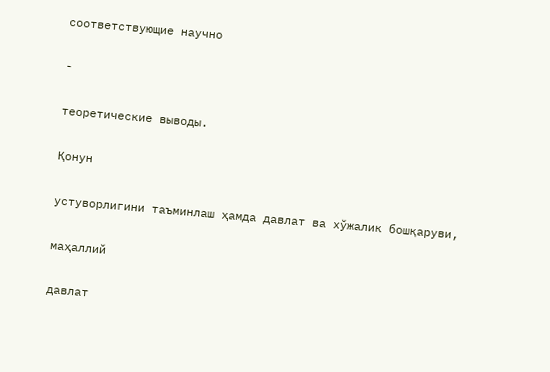соответствующие научно

-

теоретические выводы.

Қонун

устуворлигини таъминлаш ҳамда давлат ва хўжалик бошқаруви,

маҳаллий

давлат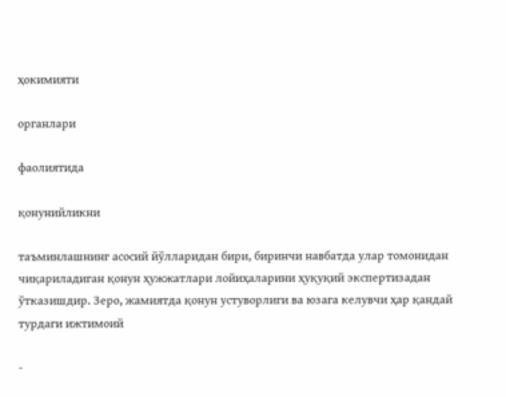ҳокимияти

органлари

фаолиятида

қонунийликни

таъминлашнинг асосий йўлларидан бири, биринчи навбатда улар томонидан
чиқариладиган қонун ҳужжатлари лойиҳаларини ҳуқуқий экспертизадан
ўтказишдир. Зеро, жамиятда қонун устуворлиги ва юзага келувчи ҳар қандай
турдаги ижтимоий

-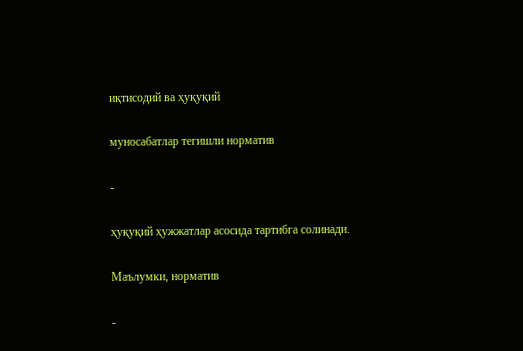иқтисодий ва ҳуқуқий

муносабатлар тегишли норматив

-

ҳуқуқий ҳужжатлар асосида тартибга солинади.

Маълумки, норматив

-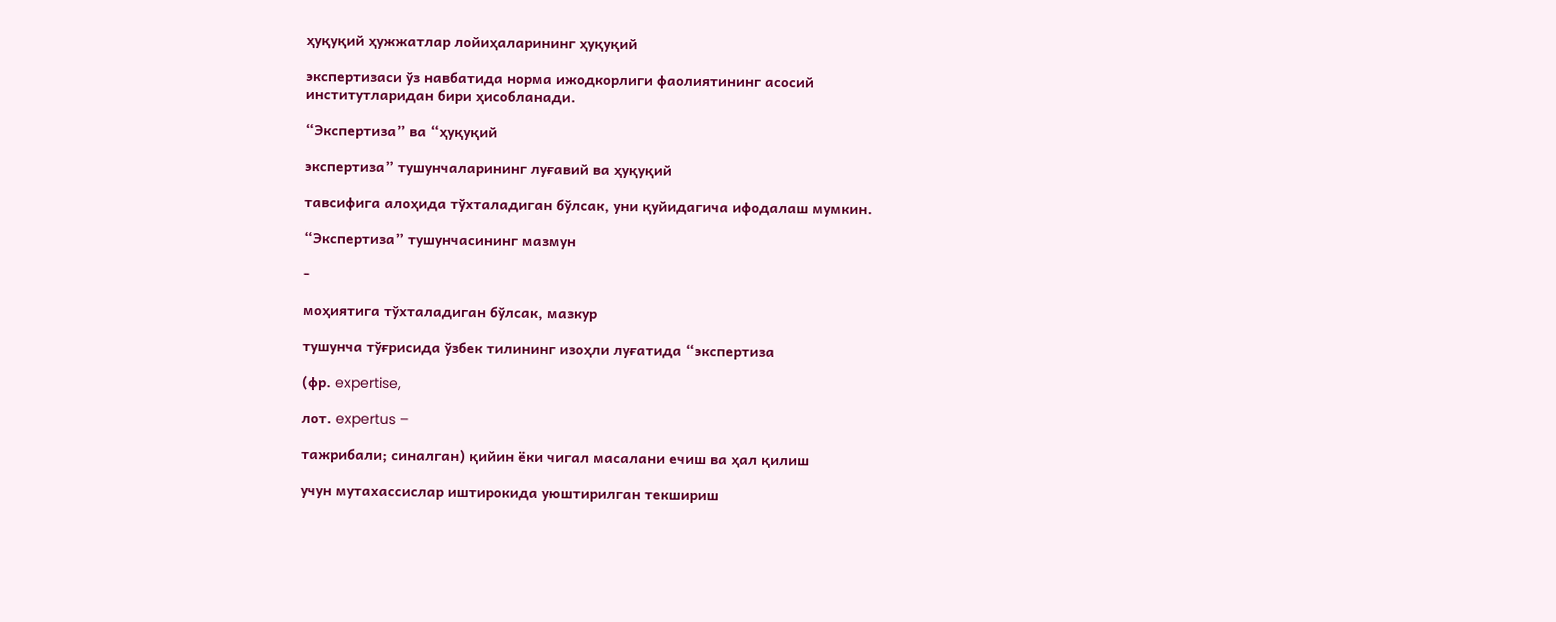ҳуқуқий ҳужжатлар лойиҳаларининг ҳуқуқий

экспертизаси ўз навбатида норма ижодкорлиги фаолиятининг асосий
институтларидан бири ҳисобланади.

“Экспертиза” ва “ҳуқуқий

экспертиза” тушунчаларининг луғавий ва ҳуқуқий

тавсифига алоҳида тўхталадиган бўлсак, уни қуйидагича ифодалаш мумкин.

“Экспертиза” тушунчасининг мазмун

-

моҳиятига тўхталадиган бўлсак, мазкур

тушунча тўғрисида ўзбек тилининг изоҳли луғатида “экспертиза

(фр. expertise,

лот. expertus –

тажрибали; синалган) қийин ёки чигал масалани ечиш ва ҳал қилиш

учун мутахассислар иштирокида уюштирилган текшириш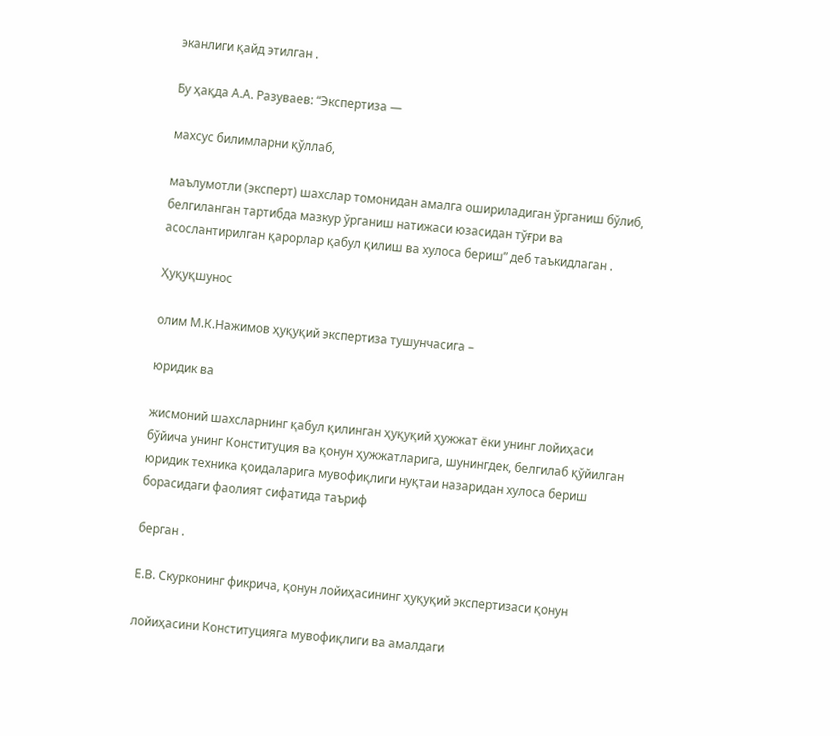эканлиги қайд этилган .

Бу ҳақда А.А. Разуваев: “Экспертиза —

махсус билимларни қўллаб,

маълумотли (эксперт) шахслар томонидан амалга ошириладиган ўрганиш бўлиб,
белгиланган тартибда мазкур ўрганиш натижаси юзасидан тўғри ва
асослантирилган қарорлар қабул қилиш ва хулоса бериш” деб таъкидлаган .

Ҳуқуқшунос

олим М.К.Нажимов ҳуқуқий экспертиза тушунчасига –

юридик ва

жисмоний шахсларнинг қабул қилинган ҳуқуқий ҳужжат ёки унинг лойиҳаси
бўйича унинг Конституция ва қонун ҳужжатларига, шунингдек, белгилаб қўйилган
юридик техника қоидаларига мувофиқлиги нуқтаи назаридан хулоса бериш
борасидаги фаолият сифатида таъриф

берган .

Е.В. Скурконинг фикрича, қонун лойиҳасининг ҳуқуқий экспертизаси қонун

лойиҳасини Конституцияга мувофиқлиги ва амалдаги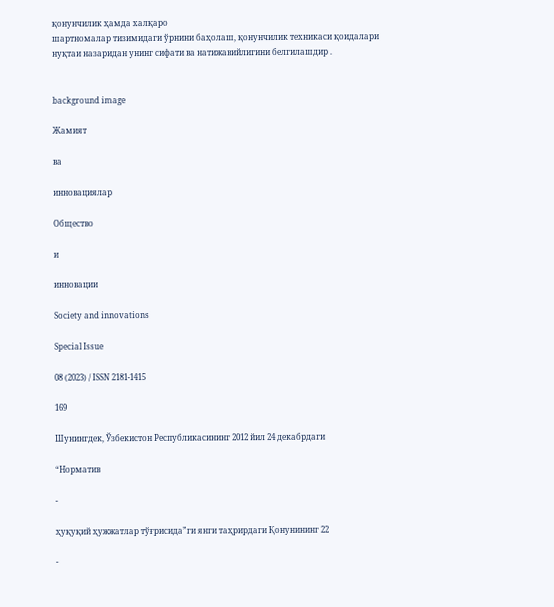қонунчилик ҳамда халқаро
шартномалар тизимидаги ўрнини баҳолаш, қонунчилик техникаси қоидалари
нуқтаи назаридан унинг сифати ва натижавийлигини белгилашдир .


background image

Жамият

ва

инновациялар

Общество

и

инновации

Society and innovations

Special Issue

08 (2023) / ISSN 2181-1415

169

Шунингдек, Ўзбекистон Республикасининг 2012 йил 24 декабрдаги

“Норматив

-

ҳуқуқий ҳужжатлар тўғрисида”ги янги таҳрирдаги Қонунининг 22

-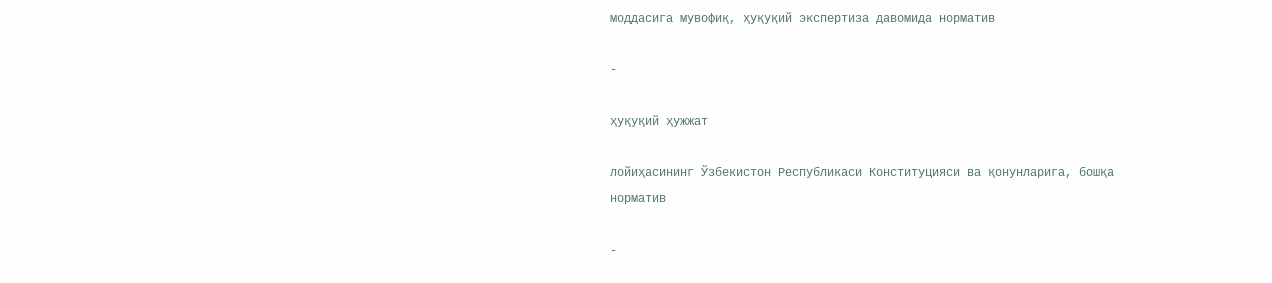моддасига мувофиқ, ҳуқуқий экспертиза давомида норматив

-

ҳуқуқий ҳужжат

лойиҳасининг Ўзбекистон Республикаси Конституцияси ва қонунларига, бошқа
норматив

-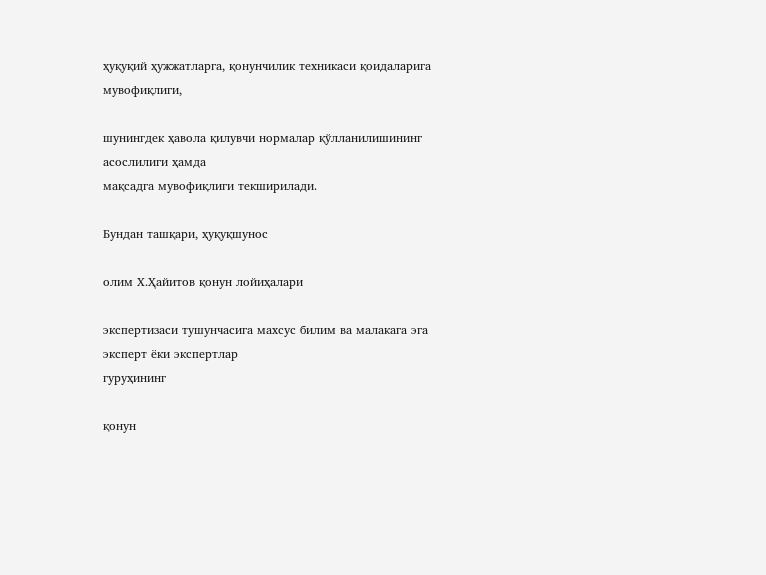ҳуқуқий ҳужжатларга, қонунчилик техникаси қоидаларига мувофиқлиги,

шунингдек ҳавола қилувчи нормалар қўлланилишининг асослилиги ҳамда
мақсадга мувофиқлиги текширилади.

Бундан ташқари, ҳуқуқшунос

олим Х.Ҳайитов қонун лойиҳалари

экспертизаси тушунчасига махсус билим ва малакага эга эксперт ёки экспертлар
гуруҳининг

қонун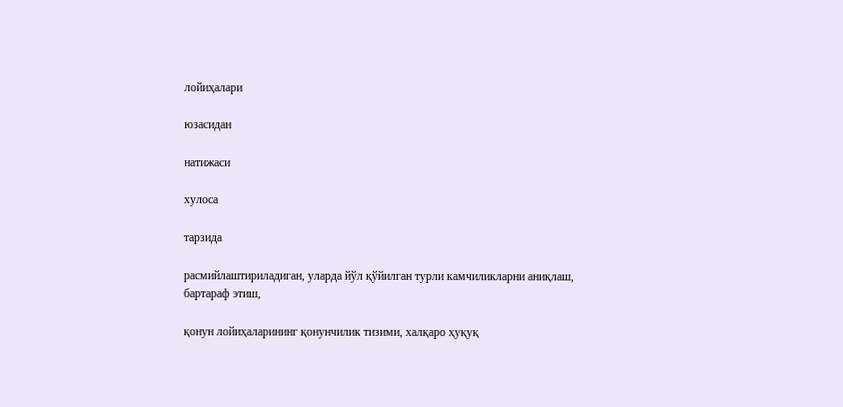лойиҳалари

юзасидан

натижаси

хулоса

тарзида

расмийлаштириладиган, уларда йўл қўйилган турли камчиликларни аниқлаш,
бартараф этиш,

қонун лойиҳаларининг қонунчилик тизими, халқаро ҳуқуқ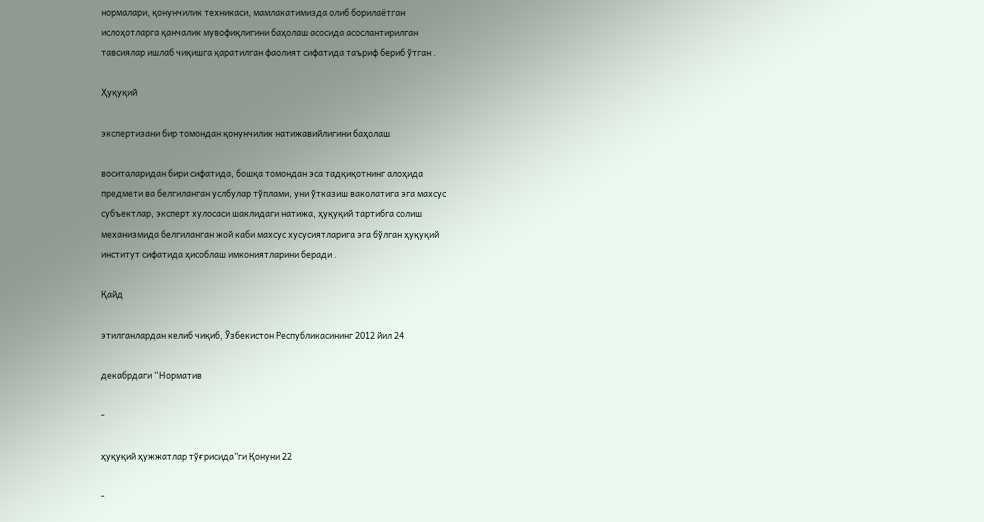нормалари, қонунчилик техникаси, мамлакатимизда олиб борилаётган
ислоҳотларга қанчалик мувофиқлигини баҳолаш асосида асослантирилган
тавсиялар ишлаб чиқишга қаратилган фаолият сифатида таъриф бериб ўтган .

Ҳуқуқий

экспертизани бир томондан қонунчилик натижавийлигини баҳолаш

воситаларидан бири сифатида, бошқа томондан эса тадқиқотнинг алоҳида
предмети ва белгиланган услбулар тўплами, уни ўтказиш ваколатига эга махсус
субъектлар, эксперт хулосаси шаклидаги натижа, ҳуқуқий тартибга солиш
механизмида белгиланган жой каби махсус хусусиятларига эга бўлган ҳуқуқий
институт сифатида ҳисоблаш имкониятларини беради .

Қайд

этилганлардан келиб чиқиб, Ўзбекистон Республикасининг 2012 йил 24

декабрдаги “Норматив

-

ҳуқуқий ҳужжатлар тўғрисида”ги Қонуни 22

-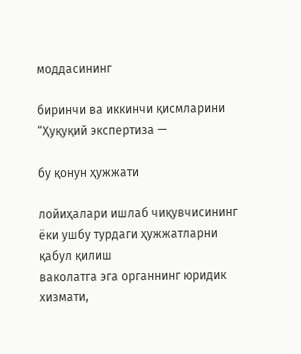моддасининг

биринчи ва иккинчи қисмларини “Ҳуқуқий экспертиза —

бу қонун ҳужжати

лойиҳалари ишлаб чиқувчисининг ёки ушбу турдаги ҳужжатларни қабул қилиш
ваколатга эга органнинг юридик хизмати,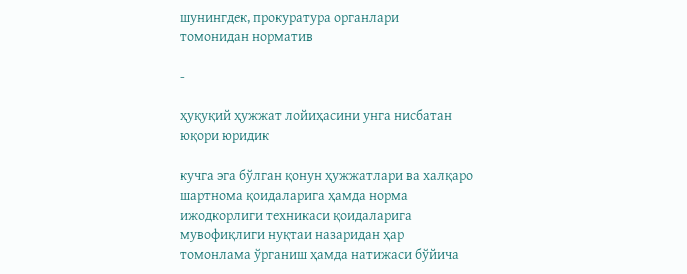шунингдек, прокуратура органлари
томонидан норматив

-

ҳуқуқий ҳужжат лойиҳасини унга нисбатан юқори юридик

кучга эга бўлган қонун ҳужжатлари ва халқаро шартнома қоидаларига ҳамда норма
ижодкорлиги техникаси қоидаларига мувофиқлиги нуқтаи назаридан ҳар
томонлама ўрганиш ҳамда натижаси бўйича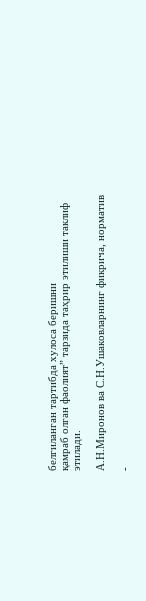белгиланган тартибда хулоса беришни
қамраб олган фаолият” тарзида таҳрир этилиши таклиф этилади.

А.Н.Миронов ва С.Н.Ушаковларнинг фикрича, норматив

-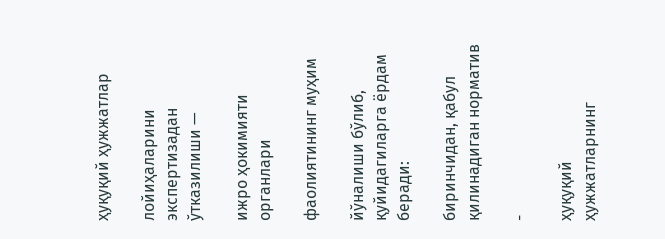ҳуқуқий ҳужжатлар

лойиҳаларини экспертизадан ўтказилиши —

ижро ҳокимияти органлари

фаолиятининг муҳим

йўналиши бўлиб, қуйидагиларга ёрдам беради:

биринчидан, қабул қилинадиган норматив

-

ҳуқуқий ҳужжатларнинг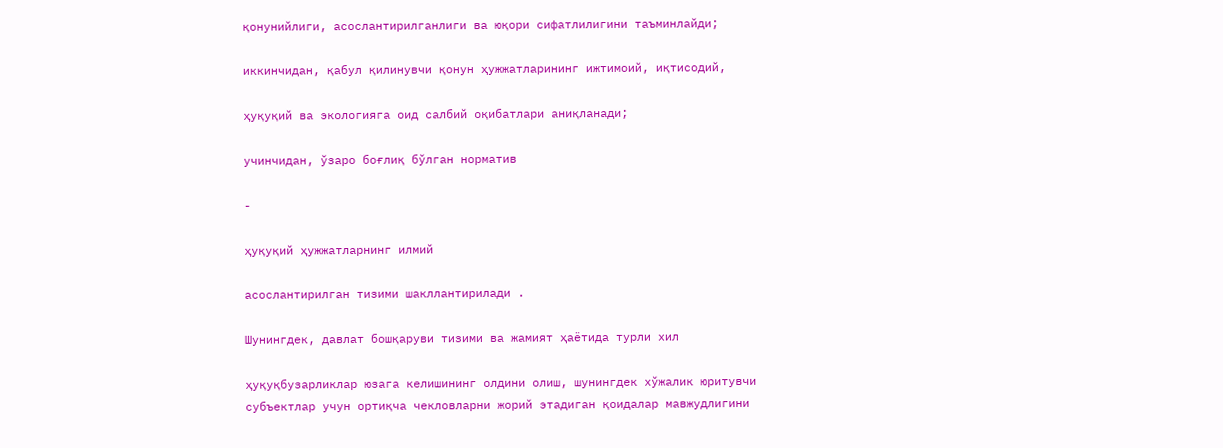қонунийлиги, асослантирилганлиги ва юқори сифатлилигини таъминлайди;

иккинчидан, қабул қилинувчи қонун ҳужжатларининг ижтимоий, иқтисодий,

ҳуқуқий ва экологияга оид салбий оқибатлари аниқланади;

учинчидан, ўзаро боғлиқ бўлган норматив

-

ҳуқуқий ҳужжатларнинг илмий

асослантирилган тизими шакллантирилади .

Шунингдек, давлат бошқаруви тизими ва жамият ҳаётида турли хил

ҳуқуқбузарликлар юзага келишининг олдини олиш, шунингдек хўжалик юритувчи
субъектлар учун ортиқча чекловларни жорий этадиган қоидалар мавжудлигини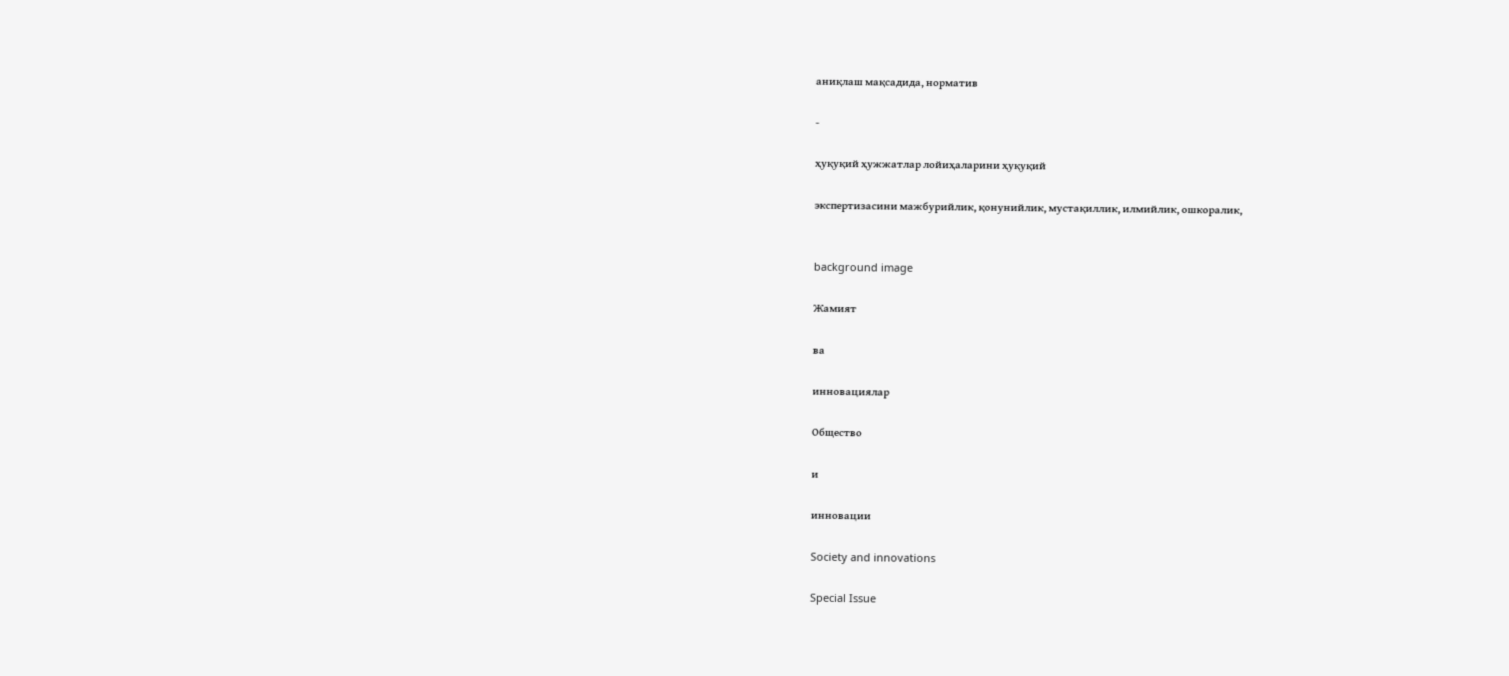аниқлаш мақсадида, норматив

-

ҳуқуқий ҳужжатлар лойиҳаларини ҳуқуқий

экспертизасини мажбурийлик, қонунийлик, мустақиллик, илмийлик, ошкоралик,


background image

Жамият

ва

инновациялар

Общество

и

инновации

Society and innovations

Special Issue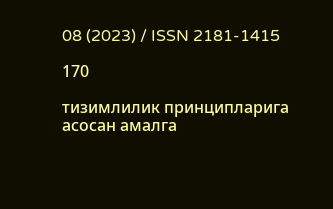08 (2023) / ISSN 2181-1415

170

тизимлилик принципларига асосан амалга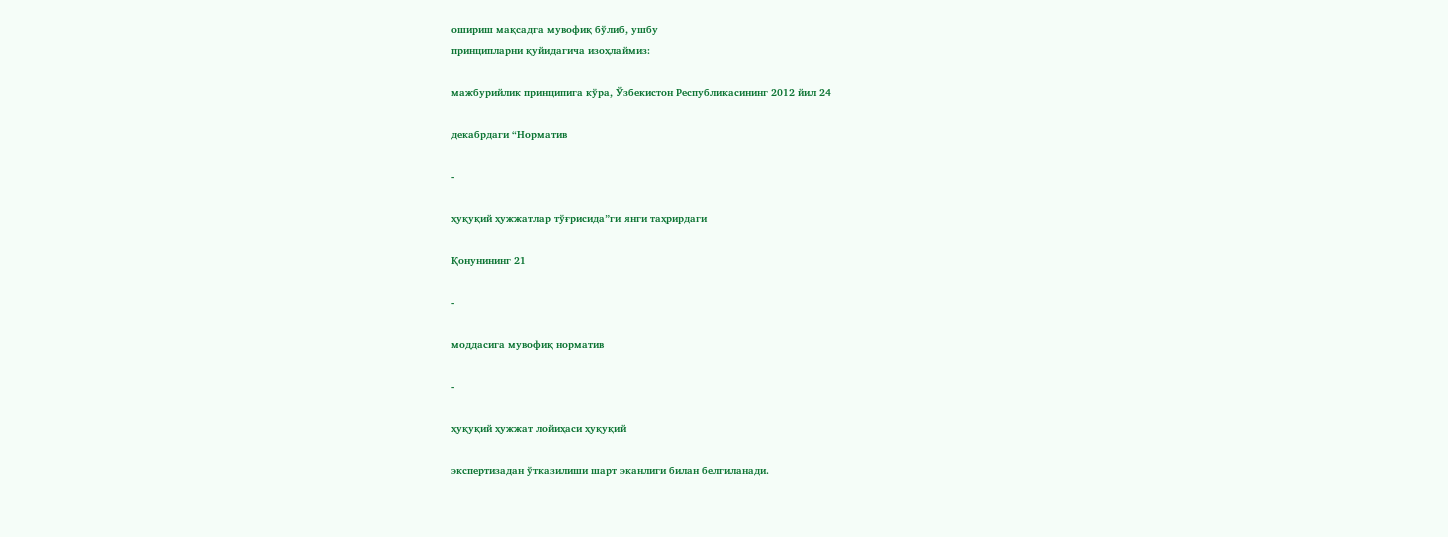ошириш мақсадга мувофиқ бўлиб, ушбу
принципларни қуйидагича изоҳлаймиз:

мажбурийлик принципига кўра, Ўзбекистон Республикасининг 2012 йил 24

декабрдаги “Норматив

-

ҳуқуқий ҳужжатлар тўғрисида”ги янги таҳрирдаги

Қонунининг 21

-

моддасига мувофиқ норматив

-

ҳуқуқий ҳужжат лойиҳаси ҳуқуқий

экспертизадан ўтказилиши шарт эканлиги билан белгиланади.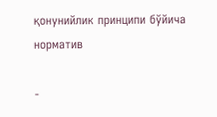қонунийлик принципи бўйича норматив

-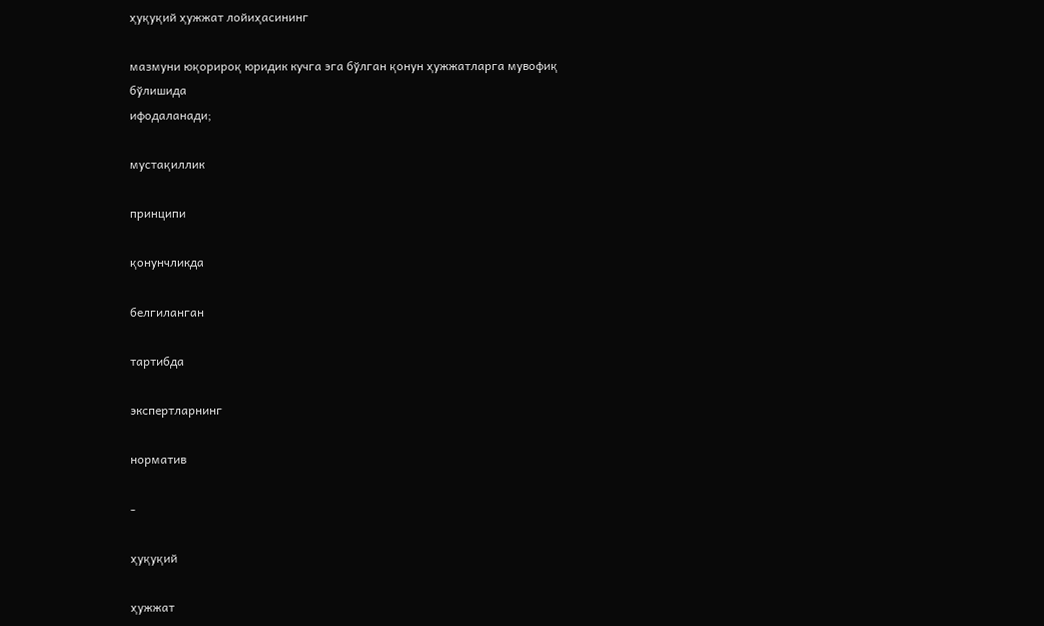ҳуқуқий ҳужжат лойиҳасининг

мазмуни юқорироқ юридик кучга эга бўлган қонун ҳужжатларга мувофиқ бўлишида
ифодаланади;

мустақиллик

принципи

қонунчликда

белгиланган

тартибда

экспертларнинг

норматив

-

ҳуқуқий

ҳужжат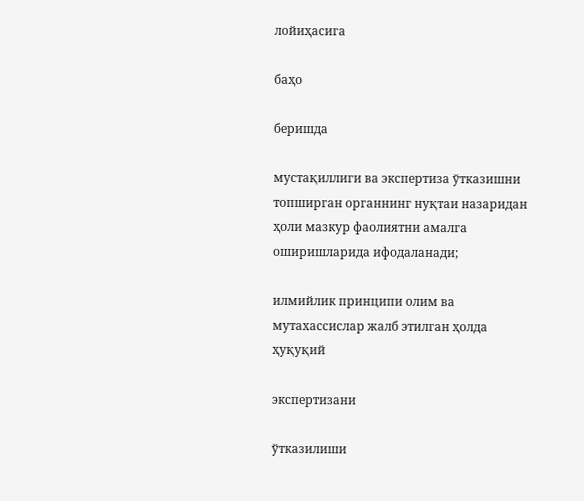лойиҳасига

баҳо

беришда

мустақиллиги ва экспертиза ўтказишни топширган органнинг нуқтаи назаридан
ҳоли мазкур фаолиятни амалга оширишларида ифодаланади;

илмийлик принципи олим ва мутахассислар жалб этилган ҳолда ҳуқуқий

экспертизани

ўтказилиши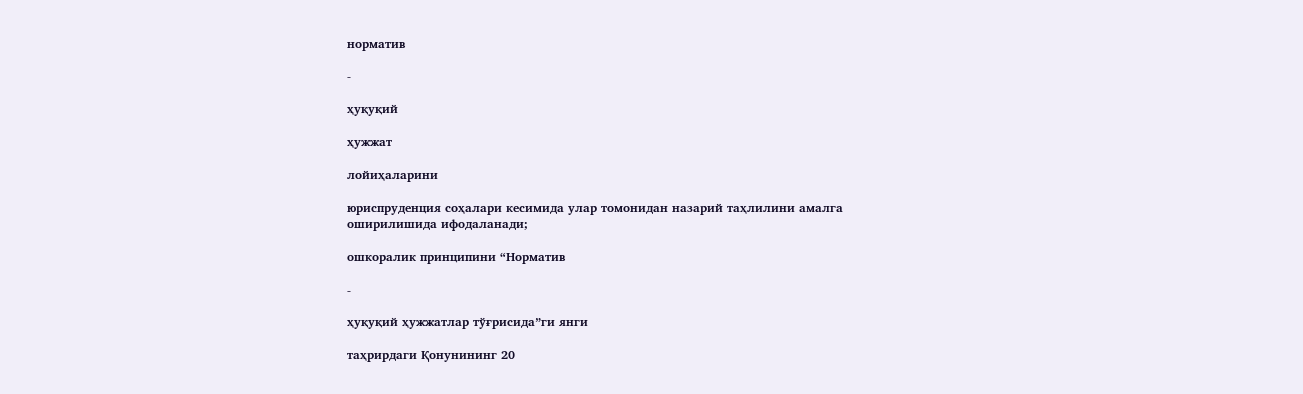норматив

-

ҳуқуқий

ҳужжат

лойиҳаларини

юриспруденция соҳалари кесимида улар томонидан назарий таҳлилини амалга
оширилишида ифодаланади;

ошкоралик принципини “Норматив

-

ҳуқуқий ҳужжатлар тўғрисида”ги янги

таҳрирдаги Қонунининг 20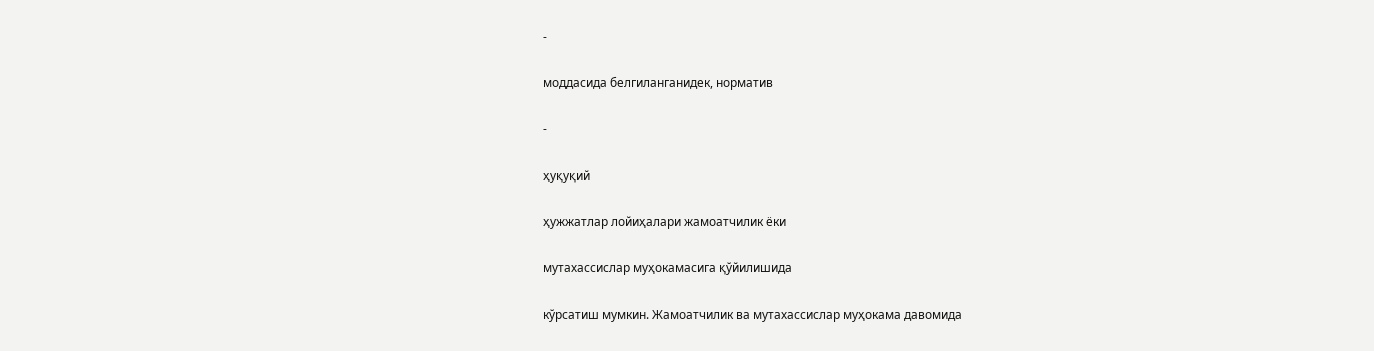-

моддасида белгиланганидек, норматив

-

ҳуқуқий

ҳужжатлар лойиҳалари жамоатчилик ёки

мутахассислар муҳокамасига қўйилишида

кўрсатиш мумкин. Жамоатчилик ва мутахассислар муҳокама давомида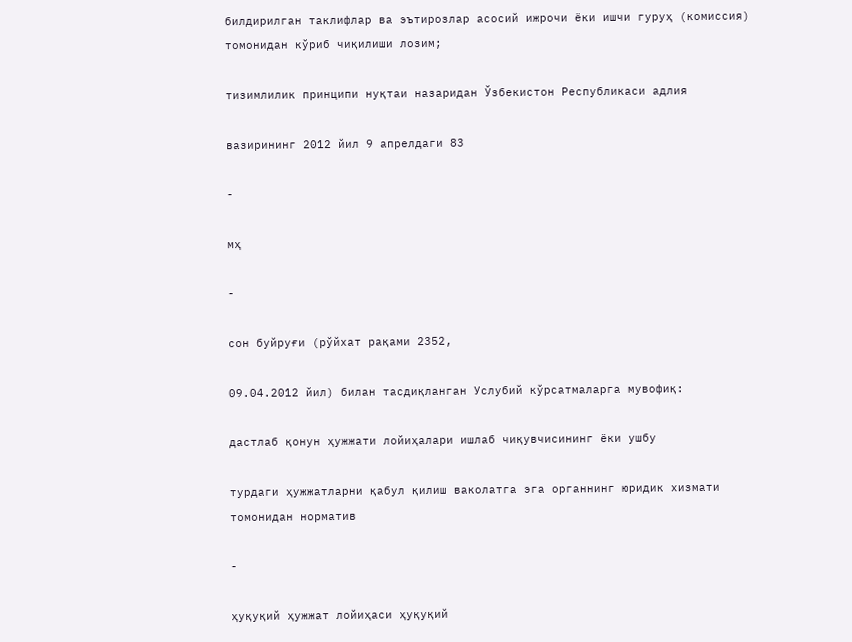билдирилган таклифлар ва эътирозлар асосий ижрочи ёки ишчи гуруҳ (комиссия)
томонидан кўриб чиқилиши лозим;

тизимлилик принципи нуқтаи назаридан Ўзбекистон Республикаси адлия

вазирининг 2012 йил 9 апрелдаги 83

-

мҳ

-

сон буйруғи (рўйхат рақами 2352,

09.04.2012 йил) билан тасдиқланган Услубий кўрсатмаларга мувофиқ:

дастлаб қонун ҳужжати лойиҳалари ишлаб чиқувчисининг ёки ушбу

турдаги ҳужжатларни қабул қилиш ваколатга эга органнинг юридик хизмати
томонидан норматив

-

ҳуқуқий ҳужжат лойиҳаси ҳуқуқий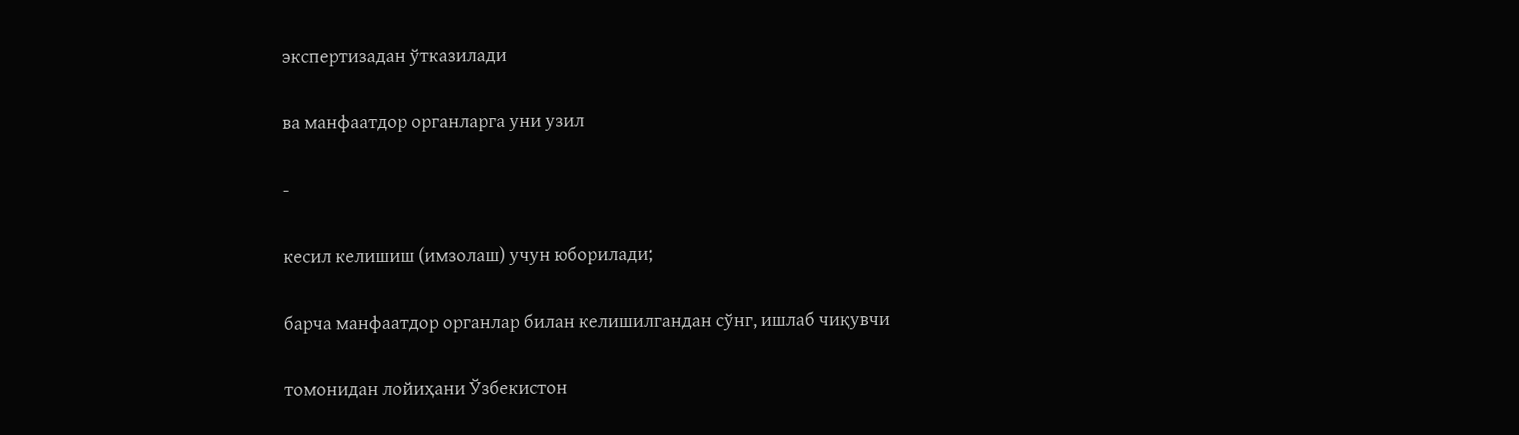экспертизадан ўтказилади

ва манфаатдор органларга уни узил

-

кесил келишиш (имзолаш) учун юборилади;

барча манфаатдор органлар билан келишилгандан сўнг, ишлаб чиқувчи

томонидан лойиҳани Ўзбекистон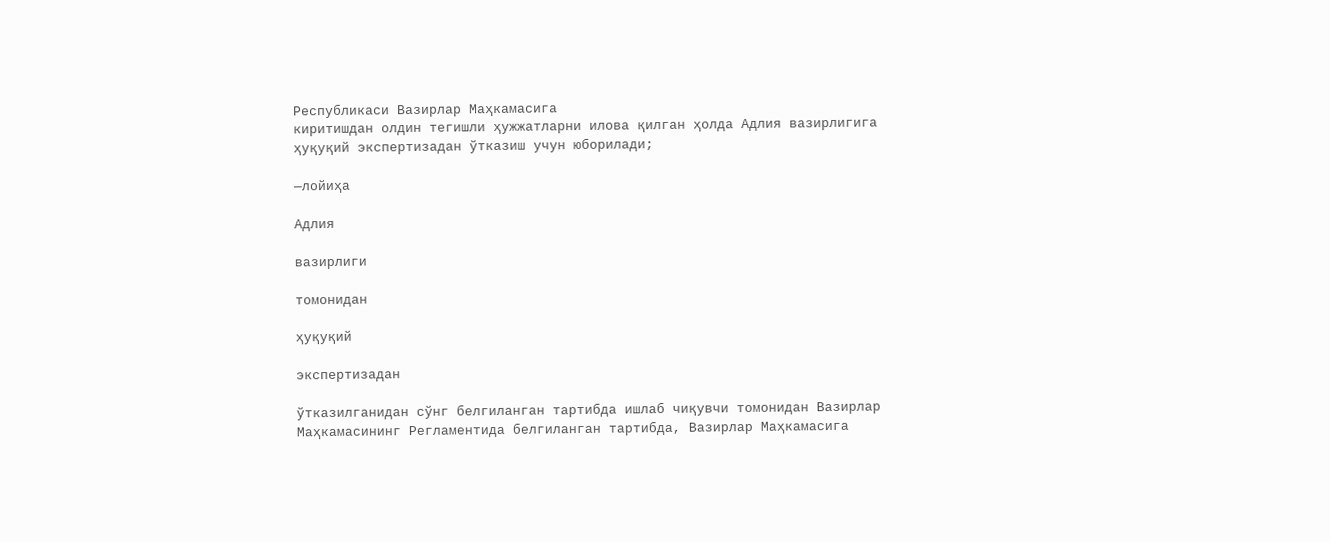Республикаси Вазирлар Маҳкамасига
киритишдан олдин тегишли ҳужжатларни илова қилган ҳолда Адлия вазирлигига
ҳуқуқий экспертизадан ўтказиш учун юборилади;

—лойиҳа

Адлия

вазирлиги

томонидан

ҳуқуқий

экспертизадан

ўтказилганидан сўнг белгиланган тартибда ишлаб чиқувчи томонидан Вазирлар
Маҳкамасининг Регламентида белгиланган тартибда, Вазирлар Маҳкамасига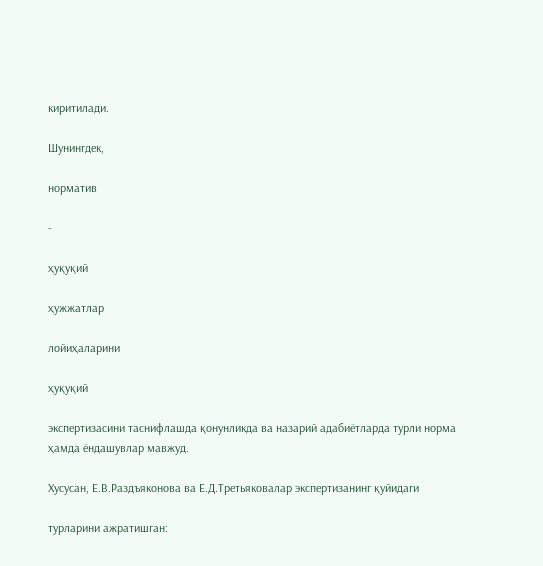киритилади.

Шунингдек,

норматив

-

ҳуқуқий

ҳужжатлар

лойиҳаларини

ҳуқуқий

экспертизасини таснифлашда қонунликда ва назарий адабиётларда турли норма
ҳамда ёндашувлар мавжуд.

Хусусан, Е.В.Раздъяконова ва Е.Д.Третьяковалар экспертизанинг қуйидаги

турларини ажратишган: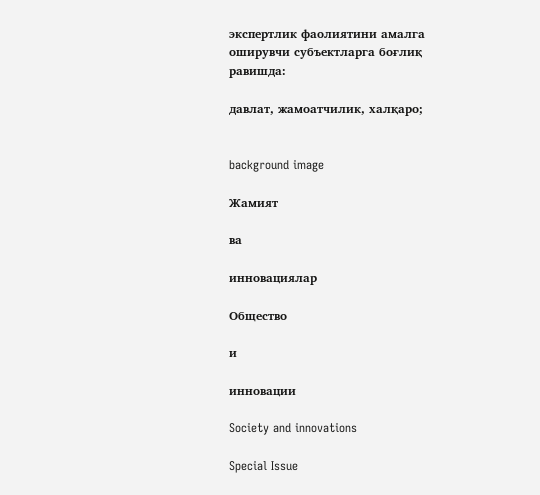экспертлик фаолиятини амалга оширувчи субъектларга боғлиқ равишда:

давлат, жамоатчилик, халқаро;


background image

Жамият

ва

инновациялар

Общество

и

инновации

Society and innovations

Special Issue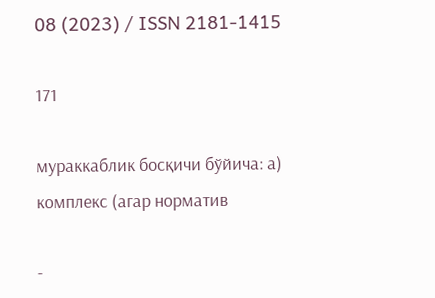08 (2023) / ISSN 2181-1415

171

мураккаблик босқичи бўйича: а) комплекс (агар норматив

-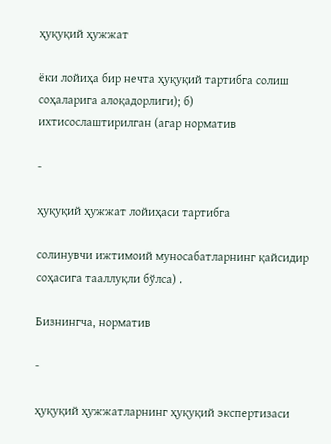ҳуқуқий ҳужжат

ёки лойиҳа бир нечта ҳуқуқий тартибга солиш соҳаларига алоқадорлиги); б)
ихтисослаштирилган (агар норматив

-

ҳуқуқий ҳужжат лойиҳаси тартибга

солинувчи ижтимоий муносабатларнинг қайсидир соҳасига тааллуқли бўлса) .

Бизнингча, норматив

-

ҳуқуқий ҳужжатларнинг ҳуқуқий экспертизаси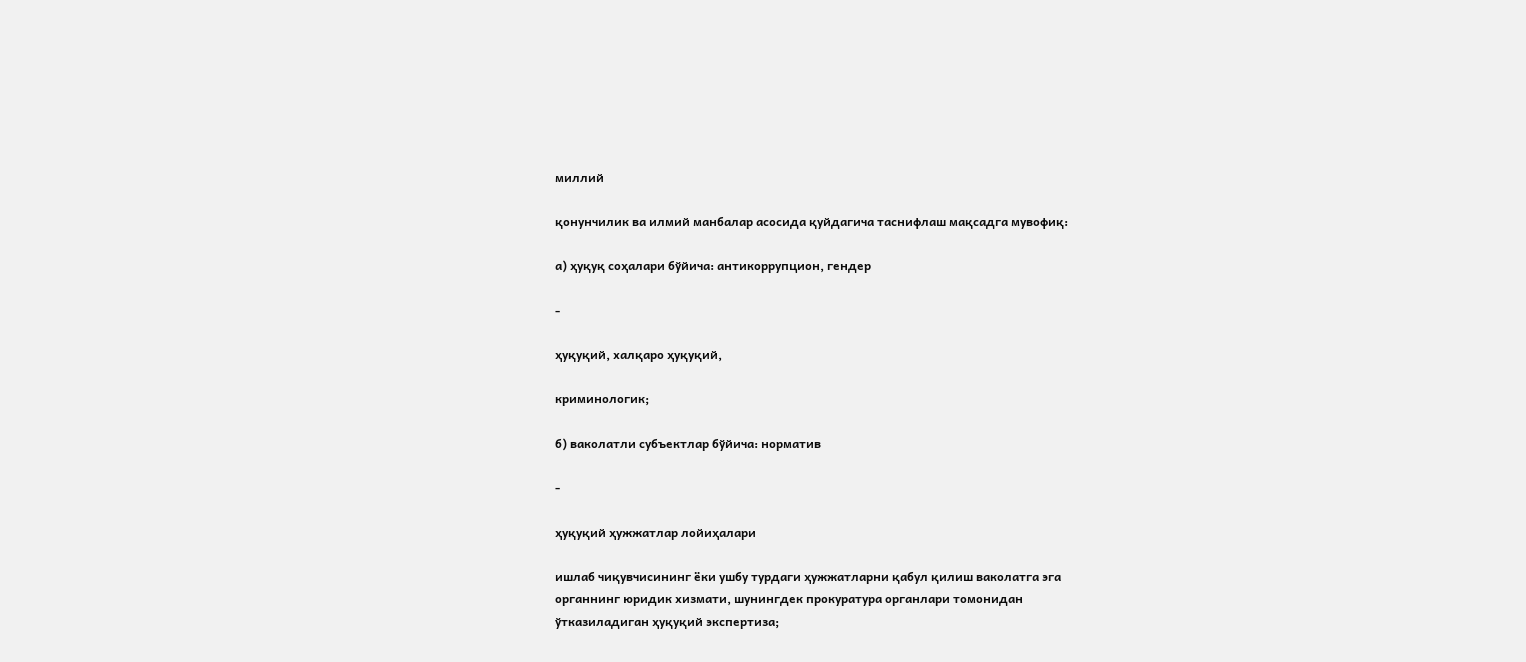миллий

қонунчилик ва илмий манбалар асосида қуйдагича таснифлаш мақсадга мувофиқ:

а) ҳуқуқ соҳалари бўйича: антикоррупцион, гендер

-

ҳуқуқий, халқаро ҳуқуқий,

криминологик;

б) ваколатли субъектлар бўйича: норматив

-

ҳуқуқий ҳужжатлар лойиҳалари

ишлаб чиқувчисининг ёки ушбу турдаги ҳужжатларни қабул қилиш ваколатга эга
органнинг юридик хизмати, шунингдек прокуратура органлари томонидан
ўтказиладиган ҳуқуқий экспертиза;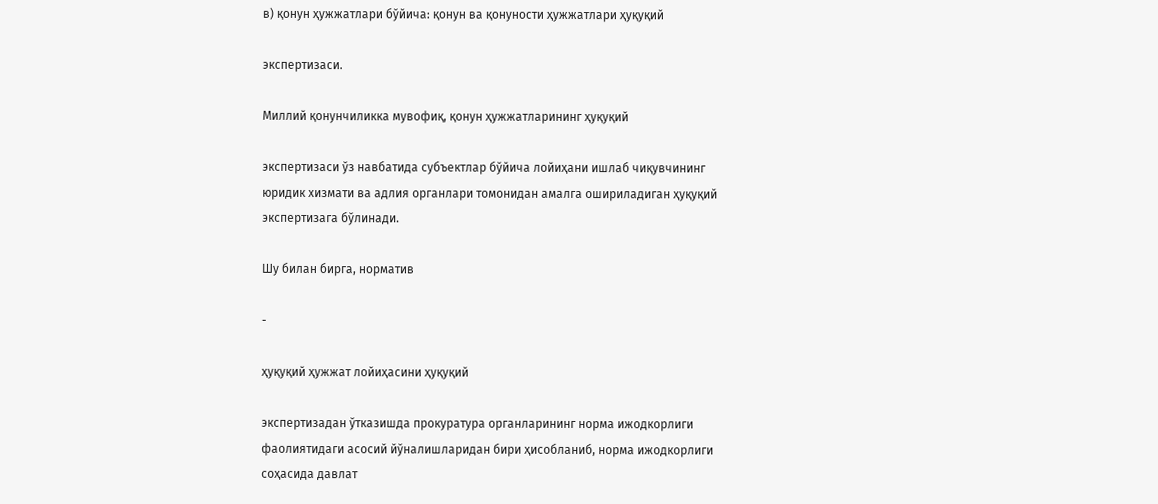в) қонун ҳужжатлари бўйича: қонун ва қонуности ҳужжатлари ҳуқуқий

экспертизаси.

Миллий қонунчиликка мувофиқ, қонун ҳужжатларининг ҳуқуқий

экспертизаси ўз навбатида субъектлар бўйича лойиҳани ишлаб чиқувчининг
юридик хизмати ва адлия органлари томонидан амалга ошириладиган ҳуқуқий
экспертизага бўлинади.

Шу билан бирга, норматив

-

ҳуқуқий ҳужжат лойиҳасини ҳуқуқий

экспертизадан ўтказишда прокуратура органларининг норма ижодкорлиги
фаолиятидаги асосий йўналишларидан бири ҳисобланиб, норма ижодкорлиги
соҳасида давлат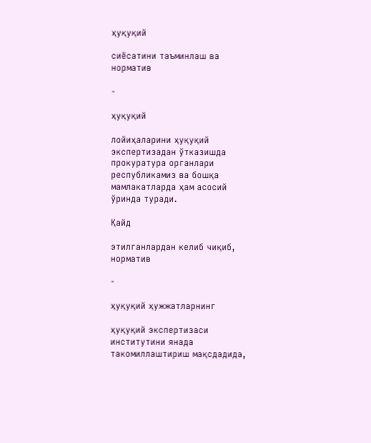ҳуқуқий

сиёсатини таъминлаш ва норматив

-

ҳуқуқий

лойиҳаларини ҳуқуқий экспертизадан ўтказишда прокуратура органлари
республикамиз ва бошқа мамлакатларда ҳам асосий ўринда туради.

Қайд

этилганлардан келиб чиқиб, норматив

-

ҳуқуқий ҳужжатларнинг

ҳуқуқий экспертизаси институтини янада такомиллаштириш мақсдадида,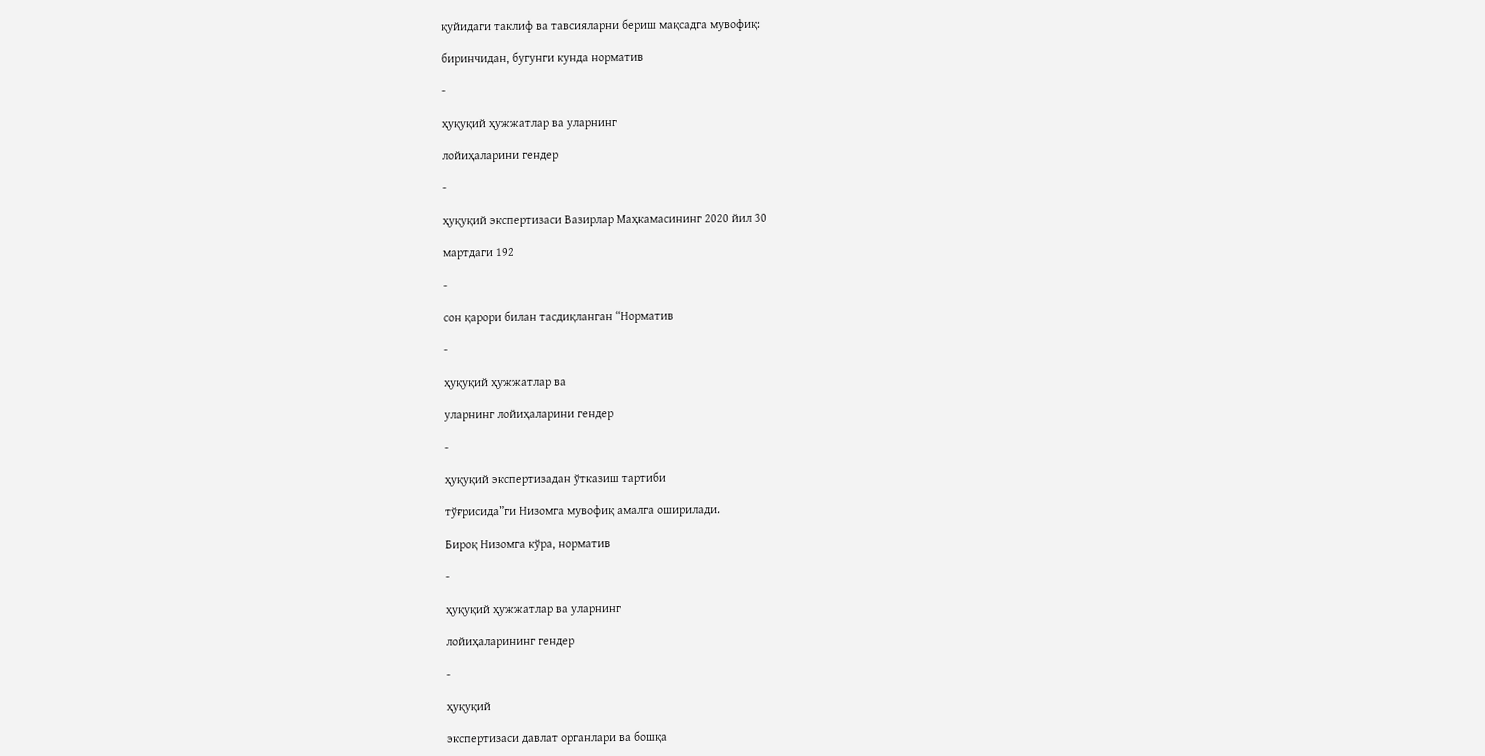қуйидаги таклиф ва тавсияларни бериш мақсадга мувофиқ:

биринчидан, бугунги кунда норматив

-

ҳуқуқий ҳужжатлар ва уларнинг

лойиҳаларини гендер

-

ҳуқуқий экспертизаси Вазирлар Маҳкамасининг 2020 йил 30

мартдаги 192

-

сон қарори билан тасдиқланган “Норматив

-

ҳуқуқий ҳужжатлар ва

уларнинг лойиҳаларини гендер

-

ҳуқуқий экспертизадан ўтказиш тартиби

тўғрисида”ги Низомга мувофиқ амалга оширилади.

Бироқ Низомга кўра, норматив

-

ҳуқуқий ҳужжатлар ва уларнинг

лойиҳаларининг гендер

-

ҳуқуқий

экспертизаси давлат органлари ва бошқа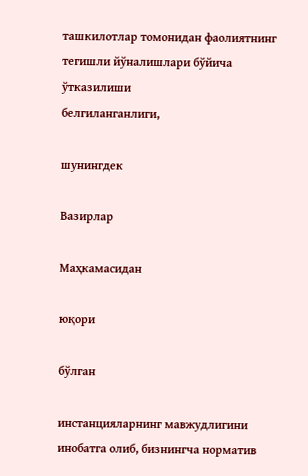ташкилотлар томонидан фаолиятнинг тегишли йўналишлари бўйича ўтказилиши
белгиланганлиги,

шунингдек

Вазирлар

Маҳкамасидан

юқори

бўлган

инстанцияларнинг мавжудлигини инобатга олиб, бизнингча норматив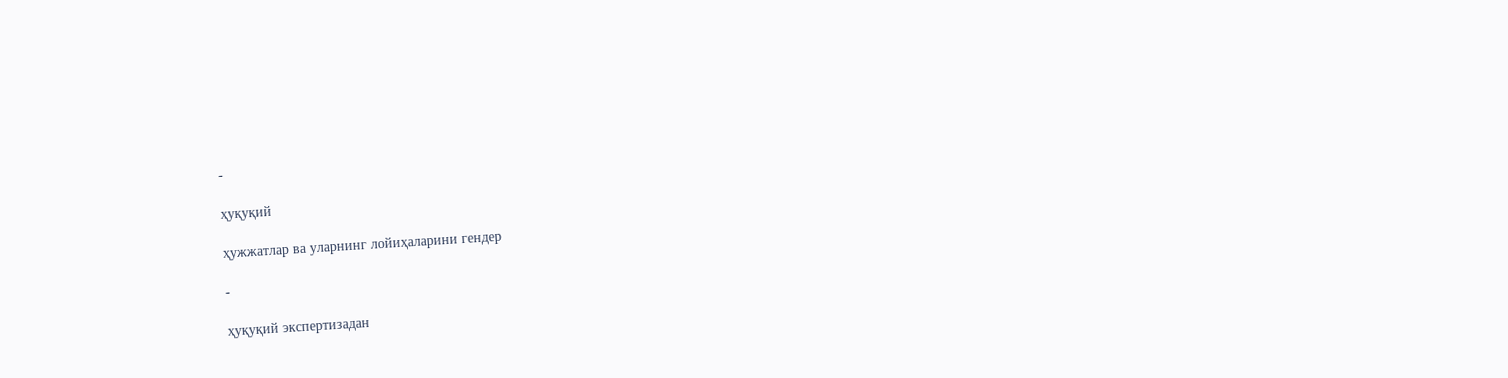-

ҳуқуқий

ҳужжатлар ва уларнинг лойиҳаларини гендер

-

ҳуқуқий экспертизадан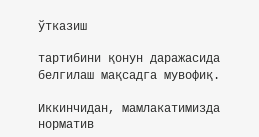ўтказиш

тартибини қонун даражасида белгилаш мақсадга мувофиқ.

Иккинчидан, мамлакатимизда норматив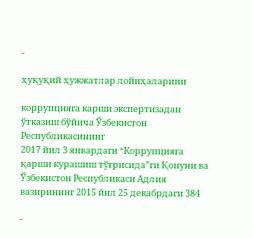-

ҳуқуқий ҳужжатлар лойиҳаларини

коррупцияга карши экспертизадан ўтказиш бўйича Ўзбекистон Республикасининг
2017 йил 3 январдаги “Коррупцияга қарши курашиш тўғрисида”ги Қонуни ва
Ўзбекистон Республикаси Адлия вазирининг 2015 йил 25 декабрдаги 384

-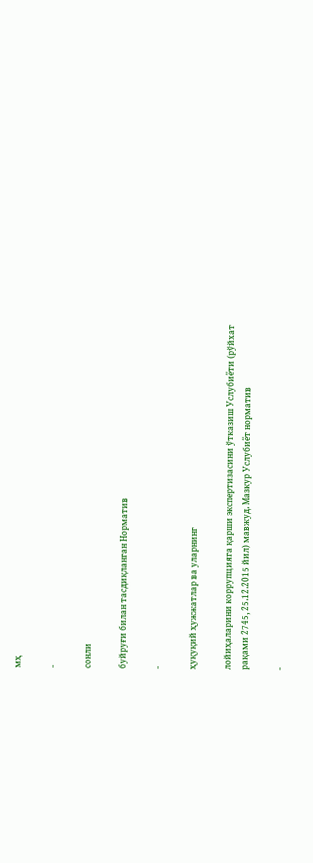мҳ

-

сонли

буйруғи билан тасдиқланган Норматив

-

ҳуқуқий ҳужжатлар ва уларнинг

лойиҳаларини коррупцияга қарши экспертизасини ўтказиш Услубиёти (рўйхат
рақами 2745, 25.12.2015 йил) мавжуд. Мазкур Услубиёт норматив

-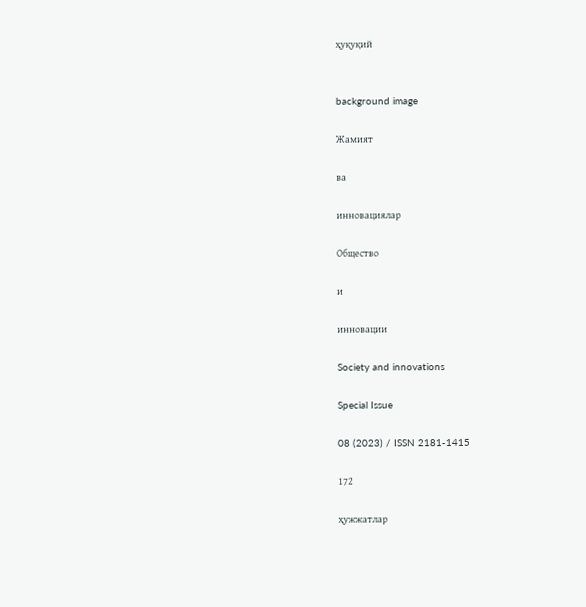ҳуқуқий


background image

Жамият

ва

инновациялар

Общество

и

инновации

Society and innovations

Special Issue

08 (2023) / ISSN 2181-1415

172

ҳужжатлар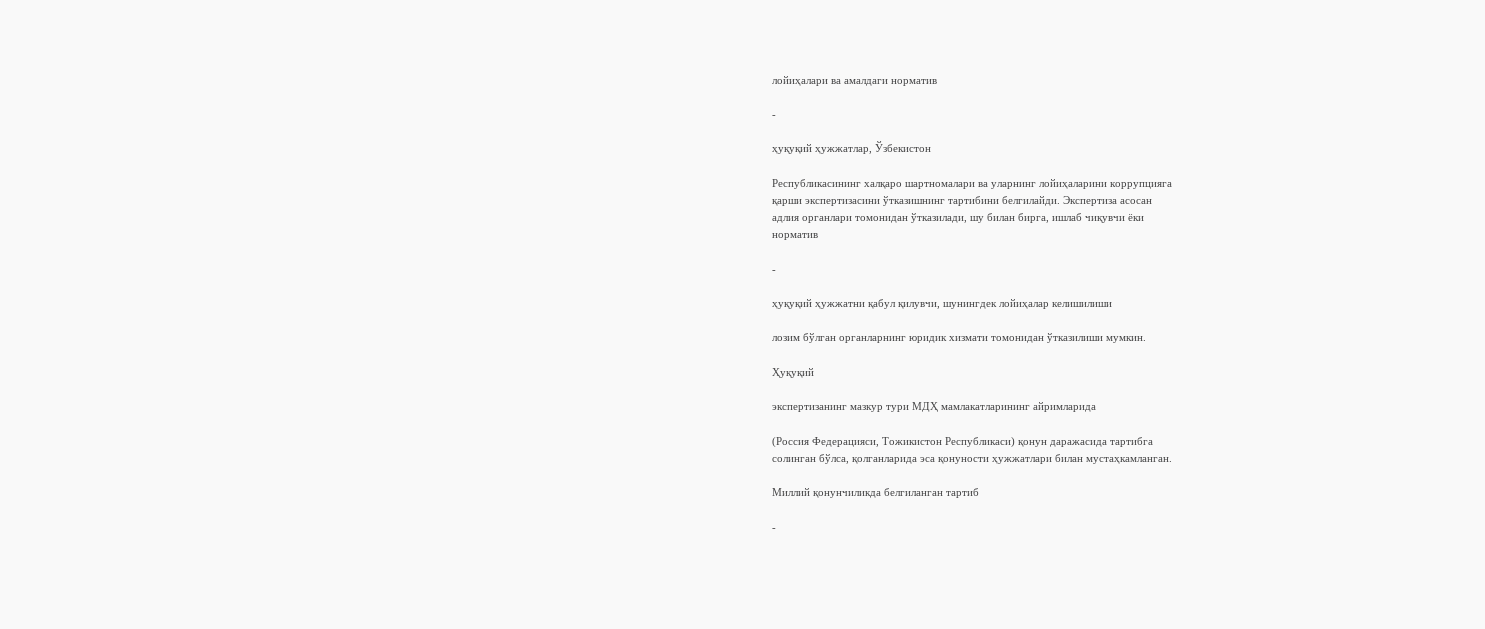лойиҳалари ва амалдаги норматив

-

ҳуқуқий ҳужжатлар, Ўзбекистон

Республикасининг халқаро шартномалари ва уларнинг лойиҳаларини коррупцияга
қарши экспертизасини ўтказишнинг тартибини белгилайди. Экспертиза асосан
адлия органлари томонидан ўтказилади, шу билан бирга, ишлаб чиқувчи ёки
норматив

-

ҳуқуқий ҳужжатни қабул қилувчи, шунингдек лойиҳалар келишилиши

лозим бўлган органларнинг юридик хизмати томонидан ўтказилиши мумкин.

Ҳуқуқий

экспертизанинг мазкур тури МДҲ мамлакатларининг айримларида

(Россия Федерацияси, Тожикистон Республикаси) қонун даражасида тартибга
солинган бўлса, қолганларида эса қонуности ҳужжатлари билан мустаҳкамланган.

Миллий қонунчиликда белгиланган тартиб

-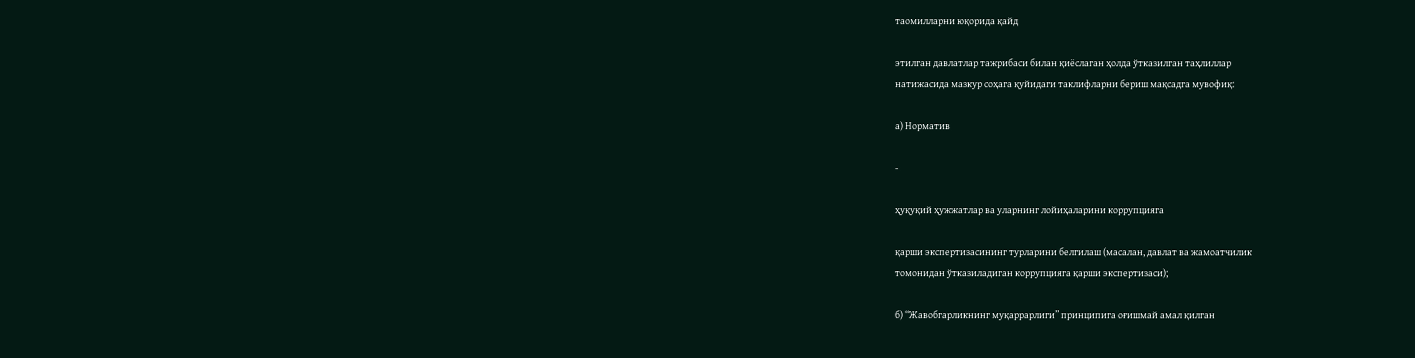таомилларни юқорида қайд

этилган давлатлар тажрибаси билан қиёслаган ҳолда ўтказилган таҳлиллар
натижасида мазкур соҳага қуйидаги таклифларни бериш мақсадга мувофиқ:

а) Норматив

-

ҳуқуқий ҳужжатлар ва уларнинг лойиҳаларини коррупцияга

қарши экспертизасининг турларини белгилаш (масалан, давлат ва жамоатчилик
томонидан ўтказиладиган коррупцияга қарши экспертизаси);

б) “Жавобгарликнинг муқаррарлиги” принципига оғишмай амал қилган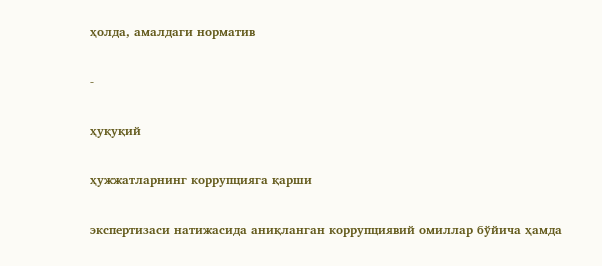ҳолда, амалдаги норматив

-

ҳуқуқий

ҳужжатларнинг коррупцияга қарши

экспертизаси натижасида аниқланган коррупциявий омиллар бўйича ҳамда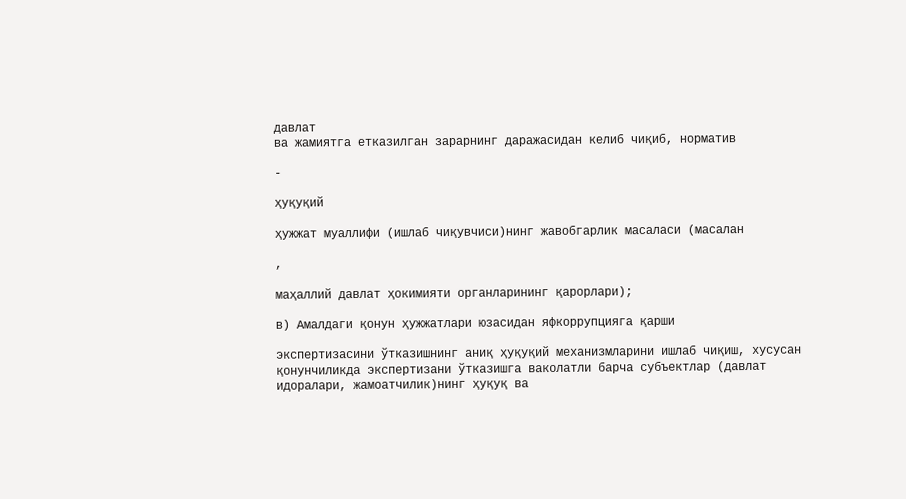давлат
ва жамиятга етказилган зарарнинг даражасидан келиб чиқиб, норматив

-

ҳуқуқий

ҳужжат муаллифи (ишлаб чиқувчиси)нинг жавобгарлик масаласи (масалан

,

маҳаллий давлат ҳокимияти органларининг қарорлари);

в) Амалдаги қонун ҳужжатлари юзасидан яфкоррупцияга қарши

экспертизасини ўтказишнинг аниқ ҳуқуқий механизмларини ишлаб чиқиш, хусусан
қонунчиликда экспертизани ўтказишга ваколатли барча субъектлар (давлат
идоралари, жамоатчилик)нинг ҳуқуқ ва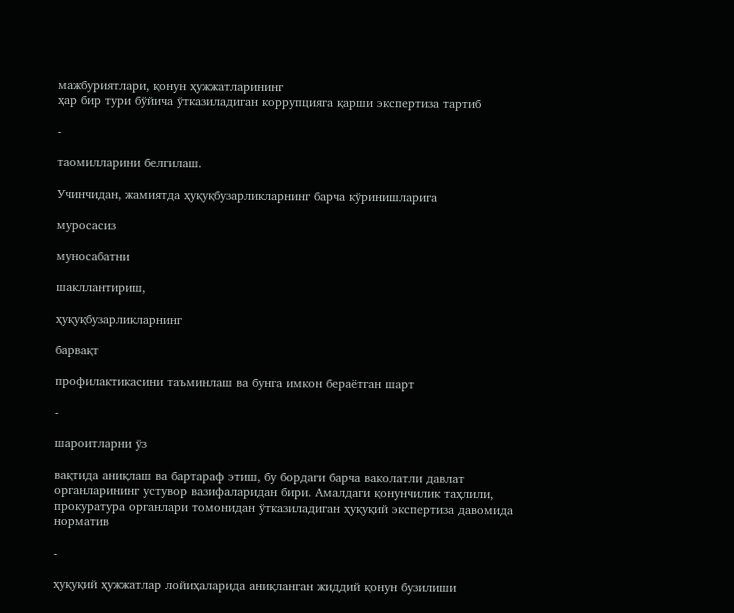мажбуриятлари, қонун ҳужжатларининг
ҳар бир тури бўйича ўтказиладиган коррупцияга қарши экспертиза тартиб

-

таомилларини белгилаш.

Учинчидан, жамиятда ҳуқуқбузарликларнинг барча кўринишларига

муросасиз

муносабатни

шакллантириш,

ҳуқуқбузарликларнинг

барвақт

профилактикасини таъминлаш ва бунга имкон бераётган шарт

-

шароитларни ўз

вақтида аниқлаш ва бартараф этиш, бу бордаги барча ваколатли давлат
органларининг устувор вазифаларидан бири. Амалдаги қонунчилик таҳлили,
прокуратура органлари томонидан ўтказиладиган ҳуқуқий экспертиза давомида
норматив

-

ҳуқуқий ҳужжатлар лойиҳаларида аниқланган жиддий қонун бузилиши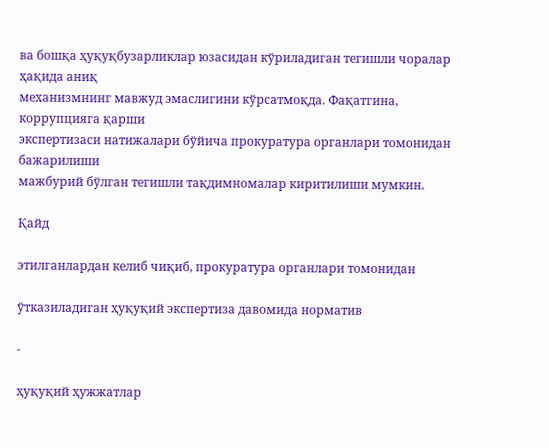ва бошқа ҳуқуқбузарликлар юзасидан кўриладиган тегишли чоралар ҳақида аниқ
механизмнинг мавжуд эмаслигини кўрсатмоқда. Фақатгина, коррупцияга қарши
экспертизаси натижалари бўйича прокуратура органлари томонидан бажарилиши
мажбурий бўлган тегишли тақдимномалар киритилиши мумкин.

Қайд

этилганлардан келиб чиқиб, прокуратура органлари томонидан

ўтказиладиган ҳуқуқий экспертиза давомида норматив

-

ҳуқуқий ҳужжатлар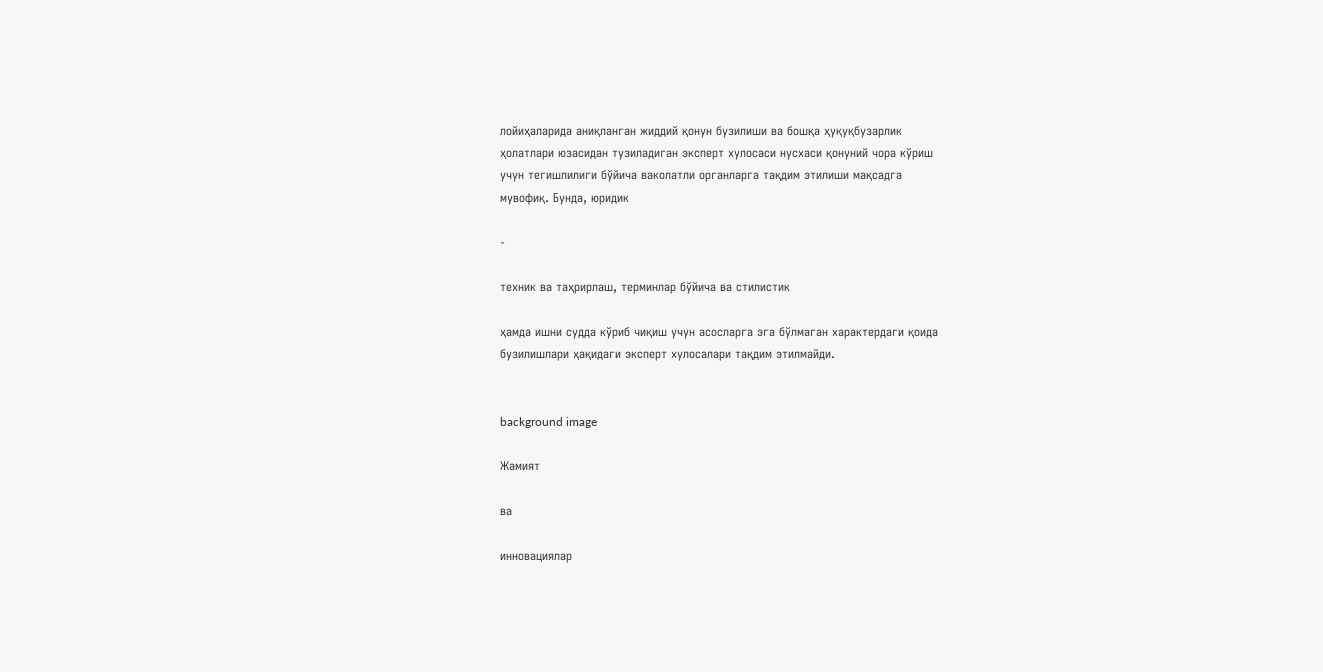лойиҳаларида аниқланган жиддий қонун бузилиши ва бошқа ҳуқуқбузарлик
ҳолатлари юзасидан тузиладиган эксперт хулосаси нусхаси қонуний чора кўриш
учун тегишлилиги бўйича ваколатли органларга тақдим этилиши мақсадга
мувофиқ. Бунда, юридик

-

техник ва таҳрирлаш, терминлар бўйича ва стилистик

ҳамда ишни судда кўриб чиқиш учун асосларга эга бўлмаган характердаги қоида
бузилишлари ҳақидаги эксперт хулосалари тақдим этилмайди.


background image

Жамият

ва

инновациялар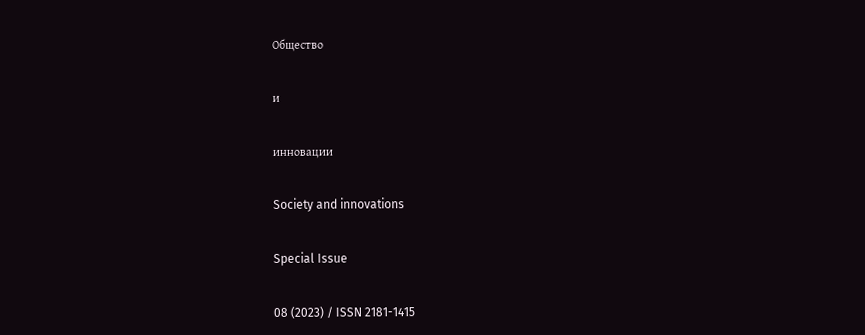Общество

и

инновации

Society and innovations

Special Issue

08 (2023) / ISSN 2181-1415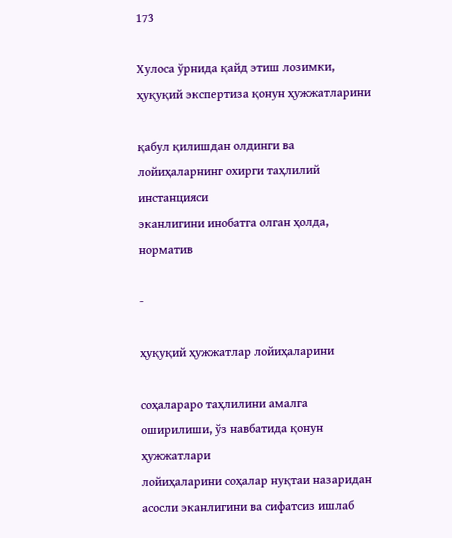173

Хулоса ўрнида қайд этиш лозимки, ҳуқуқий экспертиза қонун ҳужжатларини

қабул қилишдан олдинги ва лойиҳаларнинг охирги таҳлилий инстанцияси
эканлигини инобатга олган ҳолда, норматив

-

ҳуқуқий ҳужжатлар лойиҳаларини

соҳалараро таҳлилини амалга оширилиши, ўз навбатида қонун ҳужжатлари
лойиҳаларини соҳалар нуқтаи назаридан асосли эканлигини ва сифатсиз ишлаб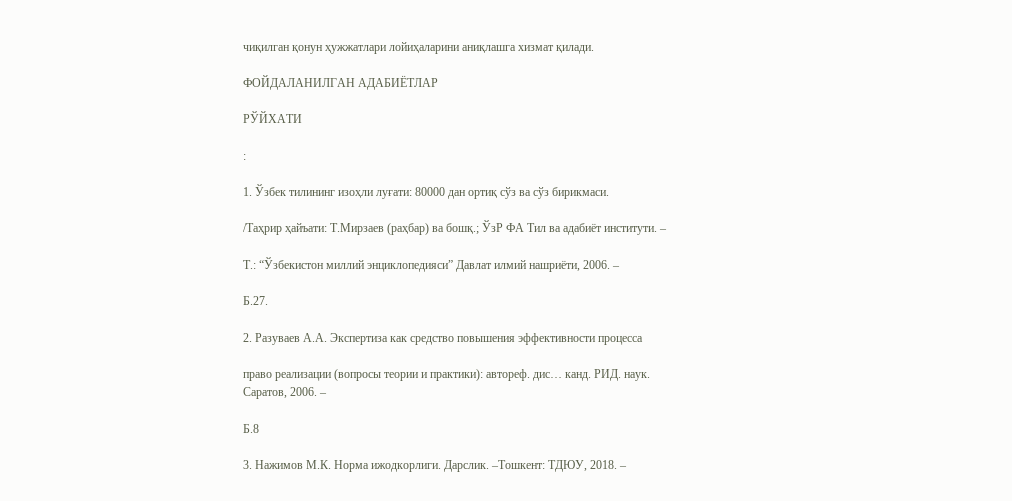чиқилган қонун ҳужжатлари лойиҳаларини аниқлашга хизмат қилади.

ФОЙДАЛАНИЛГАН АДАБИЁТЛАР

РЎЙХАТИ

:

1. Ўзбек тилининг изоҳли луғати: 80000 дан ортиқ сўз ва сўз бирикмаси.

/Таҳрир ҳайъати: Т.Мирзаев (раҳбар) ва бошқ.; ЎзР ФА Тил ва адабиёт институти. –

Т.: “Ўзбекистон миллий энциклопедияси” Давлат илмий нашриёти, 2006. –

Б.27.

2. Разуваев А.А. Экспертиза как средство повышения эффективности процесса

право реализации (вопросы теории и практики): автореф. дис… канд. РИД. наук.
Саратов, 2006. –

Б.8

3. Нажимов М.К. Норма ижодкорлиги. Дарслик. –Тошкент: ТДЮУ, 2018. –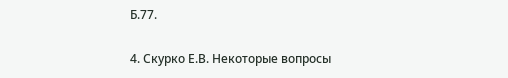Б.77.

4. Скурко Е.В. Некоторые вопросы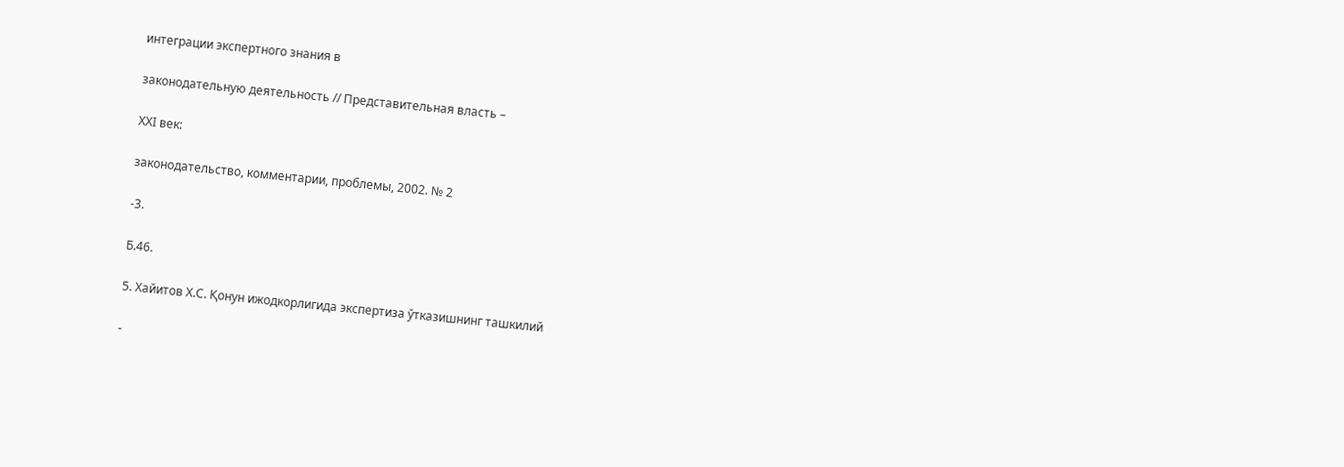интеграции экспертного знания в

законодательную деятельность // Представительная власть –

ХХI век:

законодательство, комментарии, проблемы, 2002. № 2

-3.

Б.46.

5. Хайитов Х.С. Қонун ижодкорлигида экспертиза ўтказишнинг ташкилий

-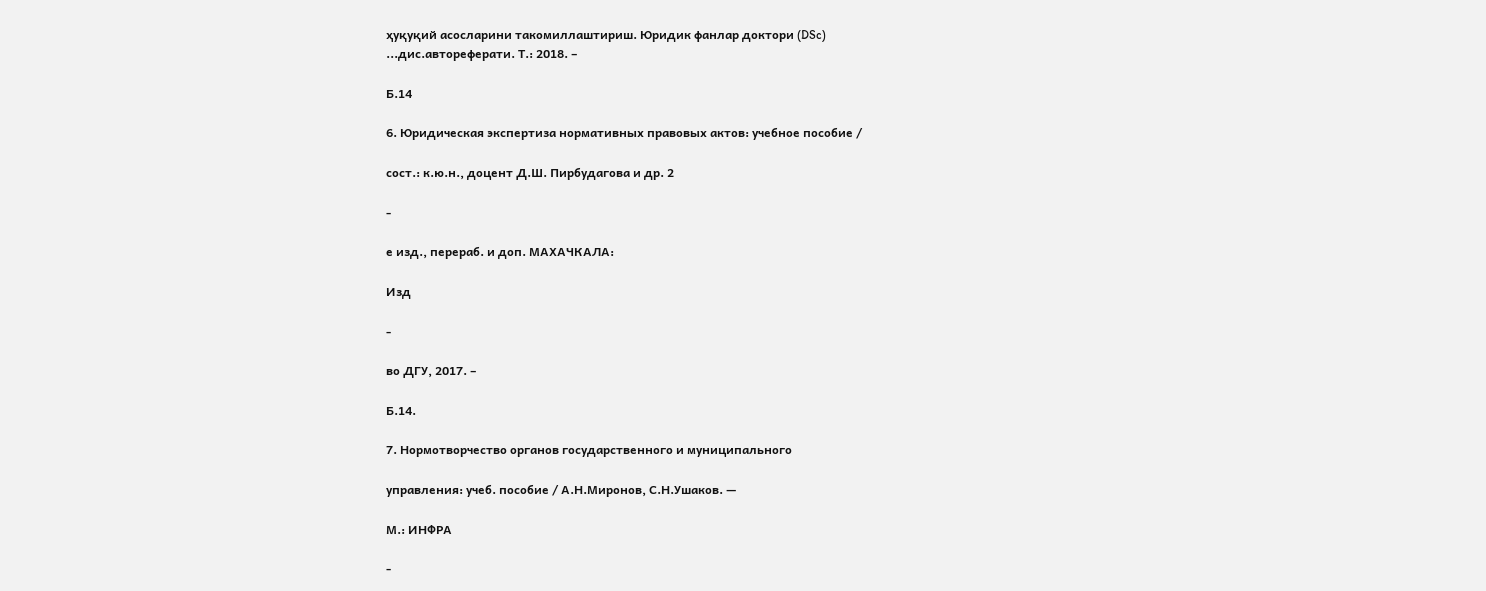ҳуқуқий асосларини такомиллаштириш. Юридик фанлар доктори (DSc)
...дис.автореферати. Т.: 2018. –

Б.14

6. Юридическая экспертиза нормативных правовых актов: учебное пособие /

сост.: к.ю.н., доцент Д.Ш. Пирбудагова и др. 2

-

е изд., перераб. и доп. МАХАЧКАЛА:

Изд

-

во ДГУ, 2017. –

Б.14.

7. Нормотворчество органов государственного и муниципального

управления: учеб. пособие / А.Н.Миронов, С.Н.Ушаков. —

М.: ИНФРА

-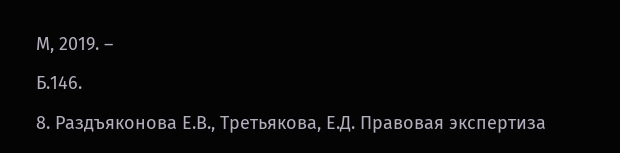М, 2019. –

Б.146.

8. Раздъяконова Е.В., Третьякова, Е.Д. Правовая экспертиза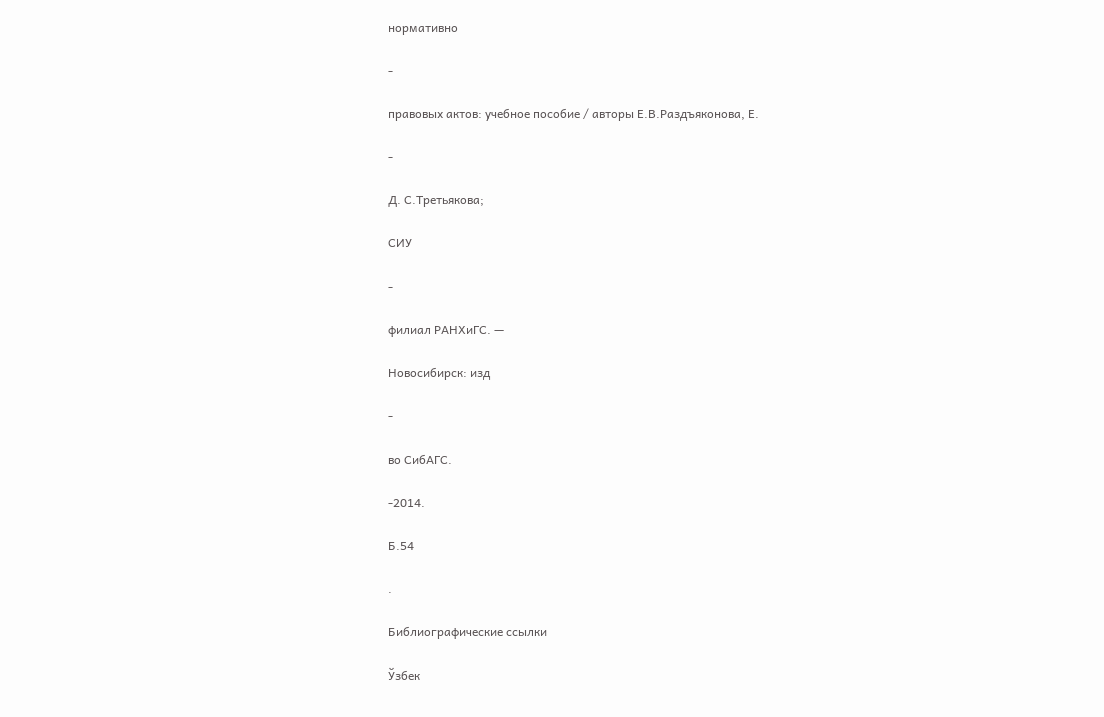нормативно

-

правовых актов: учебное пособие / авторы Е.В.Раздъяконова, Е.

-

Д. С.Третьякова;

СИУ

-

филиал РАНХиГС. —

Новосибирск: изд

-

во СибАГС.

-2014.

Б.54

.

Библиографические ссылки

Ўзбек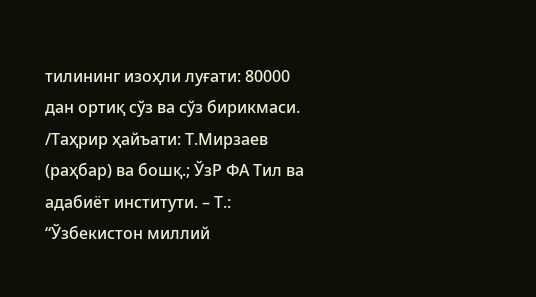тилининг изоҳли луғати: 80000 дан ортиқ сўз ва сўз бирикмаси. /Таҳрир ҳайъати: Т.Мирзаев (раҳбар) ва бошқ.; ЎзР ФА Тил ва адабиёт институти. – Т.: “Ўзбекистон миллий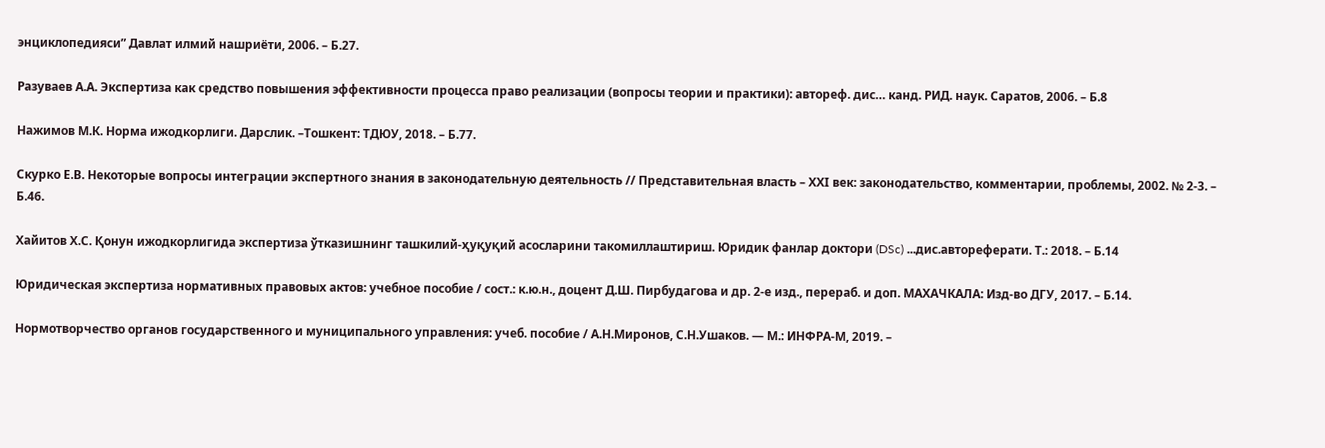энциклопедияси” Давлат илмий нашриёти, 2006. – Б.27.

Разуваев А.А. Экспертиза как средство повышения эффективности процесса право реализации (вопросы теории и практики): автореф. дис… канд. РИД. наук. Саратов, 2006. – Б.8

Нажимов М.К. Норма ижодкорлиги. Дарслик. –Тошкент: ТДЮУ, 2018. – Б.77.

Скурко Е.В. Некоторые вопросы интеграции экспертного знания в законодательную деятельность // Представительная власть – ХХI век: законодательство, комментарии, проблемы, 2002. № 2-3. – Б.46.

Хайитов Х.С. Қонун ижодкорлигида экспертиза ўтказишнинг ташкилий-ҳуқуқий асосларини такомиллаштириш. Юридик фанлар доктори (DSc) ...дис.автореферати. Т.: 2018. – Б.14

Юридическая экспертиза нормативных правовых актов: учебное пособие / сост.: к.ю.н., доцент Д.Ш. Пирбудагова и др. 2-е изд., перераб. и доп. МАХАЧКАЛА: Изд-во ДГУ, 2017. – Б.14.

Нормотворчество органов государственного и муниципального управления: учеб. пособие / А.Н.Миронов, С.Н.Ушаков. — М.: ИНФРА-М, 2019. –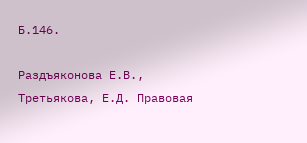Б.146.

Раздъяконова Е.В., Третьякова, Е.Д. Правовая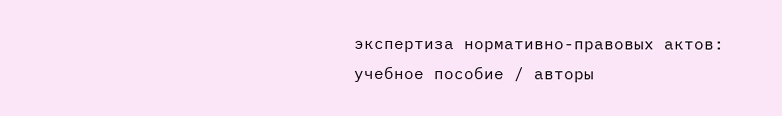экспертиза нормативно-правовых актов: учебное пособие / авторы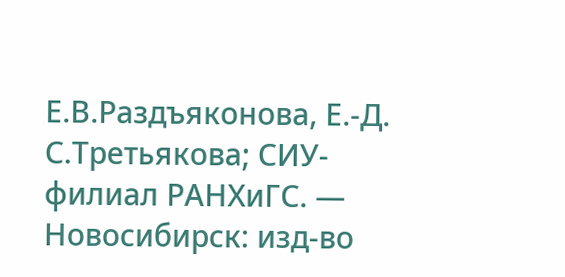Е.В.Раздъяконова, Е.-Д. С.Третьякова; СИУ-филиал РАНХиГС. — Новосибирск: изд-во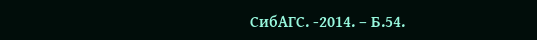СибАГС. -2014. – Б.54.